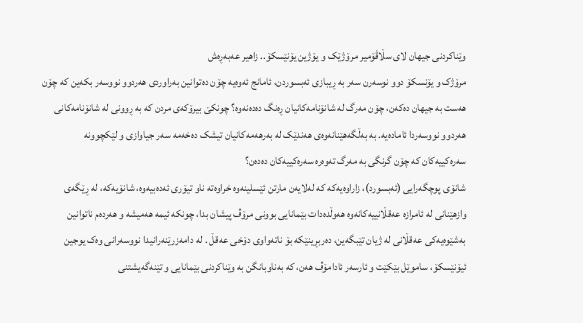وێناکردنی جیهان لای سڵاڤۆمیر مرۆژێک و یۆژین یۆنێسكۆ.. زاهیر عەبەڕەش
مرۆژک و یۆنسکۆ دوو نوسەرن سەر بە ڕیبازی ئەبسوردن، ئامانج ئەوەیە چۆن دەتوانین بەراوردی هەردوو نووسەر بکەین کە چۆن هەست بە جیهان دەکەن، چۆن مەرگ لە شانۆنامەکانیان ڕەنگ دەدەنەوە؟ چونکێ بیرۆکەی مردن کە بە ڕوونی لە شانۆنامەکانی هەردوو نووسەردا ئامادەیە. بە بەڵگەهێنانەوەی هەندێک لە بەرهەمەکانیان تیشک دەخەمە سەر جیاوازی و لێکچوونە سەرەکییەکان کە چۆن گرنگی بە مەرگ تەوەرە سەرەکییەکان دەدەن؟
شانۆی پوچگەرایی (ئەبسورد)، زاراوەیەکە کە لەلایەن مارتن ئێسلینەوە خراوەتە ناو تیۆری ئەدەبیەوە، شانۆیەکە، لە ڕێگەی وازهێنانی لە ئامرازە عەقڵانییەکانەوە هەوڵدەدات بێمانایی بوونی مرۆڤ پیشان بدا، چونکە ئیمە هەمیشە و هەردەم ناتوانین بەشێوەیەکی عەقڵانی لە ژیان تێبگەین، دەربڕینێکە بۆ ناتەواوی دۆخی عەقڵ . لە دامەزرێنەرانیدا نووسەرانی وەک یوجین ئیۆنێسکۆ، ساموێل بێکێت و ئارسەر ئادامۆڤ هەن، کە بەناوبانگن بە وێناکردنی بێمانایی و تێنەگەیشتنی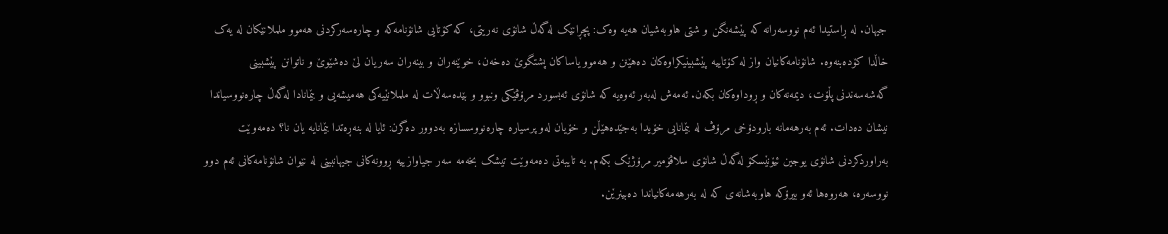جیهان. لە ڕاستیدا ئەم نووسەرانە کە پێشەنگن و شتی هاوبەشیان هەیە وەک: پچڕانێک لەگەڵ شانۆی نەریتی، کە کۆتایی شانۆنامەکە و چارەسەرکردنی هەموو ململانێکان لە یەک خاڵدا کۆدەبنەوە. شانۆنامەکانیان واز لە کۆتاییە پێشبینیکراوەکان دەهێنن و هەموو یاساکان پشتگوێ دەخەن، خوێنەران و بینەران سەریان لێ دەشێوێ و ناتوانن پێشبینی گەشەسەندنی پڵۆت، دیمەنەکان و ڕوداوەکان بکەن. ئەمەش لەبەر ئەوەیە کە شانۆی ئەبسورد مرۆڤێکی ونبوو و بێدەسەڵات لە ململانێیەکی هەمیشەیی و بێمانادا لەگەڵ چارەنووسیاندا نیشان دەدات. ئەم بەرهەمانە بارودۆخی مرۆڤ لە بێمانایی خۆیدا بەجێدەهێڵن و خۆیان لەو پرسیارە چارەنووسسازە بەدوور دەگرن: ئایا لە بنەڕەتدا بێمانایە یان نا؟ دەمەوێت بەراوردکردنی شانۆی یوجین ئیۆنێسکۆ لەگەڵ شانۆی سلاڤۆمیر مرۆژێک بکەم. بە تایبەتی دەمەوێت تیشک بخەمە سەر جیاوازییە ڕوونەکانی جیهانبینی لە نێوان شانۆنامەکانی ئەم دوو نووسەرە، هەروەها ئەو بیرۆکە هاوبەشانەی کە لە بەرهەمەکانیاندا دەبینرێن.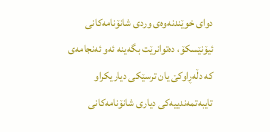دوای خوێندنەوەی وردی شانۆنامەکانی ئیۆنێسکۆ، دەتوانرێت بگەینە ئەو ئەنجامەی کە دڵەڕاوکێ یان ترسێکی دیاریکراو تایبەتمەندییەکی دیاری شانۆنامەکانی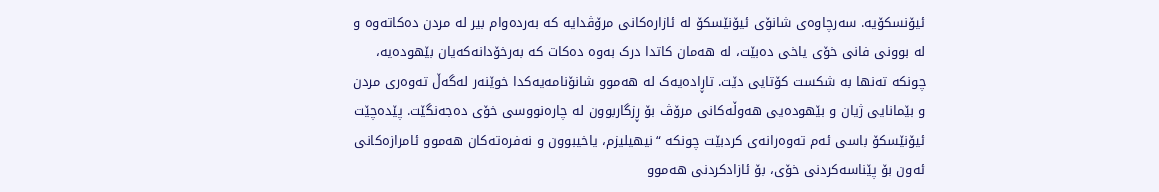ئیۆنسکۆیە. سەرچاوەی شانۆی ئیۆنێسکۆ لە ئازارەکانی مرۆڤدایە کە بەردەوام بیر لە مردن دەکاتەوە و لە بوونی فانی خۆی یاخی دەبێت، لە هەمان کاتدا درک بەوە دەکات کە بەرخۆدانەکەیان بێهودەیە، چونکە تەنها بە شکست کۆتایی دێت. تاڕادەیەک لە هەموو شانۆنامەیەکدا خوێنەر لەگەڵ تەوەری مردن و بێمانایی ژیان و بێهودەیی هەوڵەکانی مرۆڤ بۆ ڕزگاربوون لە چارەنووسی خۆی دەجەنگێت. پێدەچێت ئیۆنێسکۆ باسی ئەم تەوەرانەی کردبێت چونکە “نیهیلیزم، یاخیبوون و نەفرەتەکان هەموو ئامرازەکانی ئەون بۆ پێناسەکردنی خۆی، بۆ ئازادکردنی هەموو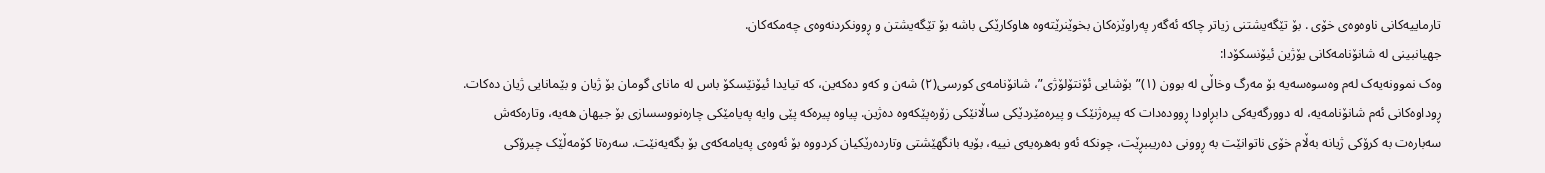تارماییەکانی ناوەوەی خۆی . بۆ تێگەیشتنی زیاتر چاکە ئەگەر پەراوێزەکان بخوێنرێتەوە هاوکارێکی باشە بۆ تێگەیشتن و ڕوونکردنەوەی چەمکەکان.
جهیانبینی لە شانۆنامەکانی یۆژین ئیۆنسکۆدا:
وەک نموونەیەک لەم وەسوەسەیە بۆ مەرگ وخاڵی لە بوون (١)”بۆشایی ئۆنتۆلۆژی”، شانۆنامەی کورسی(٢) شەن و کەو دەکەین، کە تیایدا ئیۆنێسکۆ باس لە مانای گومان بۆ ژیان و بێمانایی ژیان دەکات. ڕوداوەکانی ئەم شانۆنامەیە، لە دوورگەیەکی دابڕاودا ڕوودەدات کە پیرەژنێک و پیرەمێردێکی ساڵانێکی زۆرەپێکەوە دەژین. پیاوە پیرەکە پێی وایە پەیامێکی چارەنووسسازی بۆ جیهان هەیە، وتارەکەش سەبارەت بە کرۆکی ژیانە بەڵام خۆی ناتوانێت بە ڕوونی دەریببڕێت، چونکە ئەو بەهرەیەی نییە، بۆیە بانگهێشتی وتاردەرێکیان کردووە بۆ ئەوەی پەیامەکەی بۆ بگەیەنێت. سەرەتا کۆمەڵێک چیرۆکی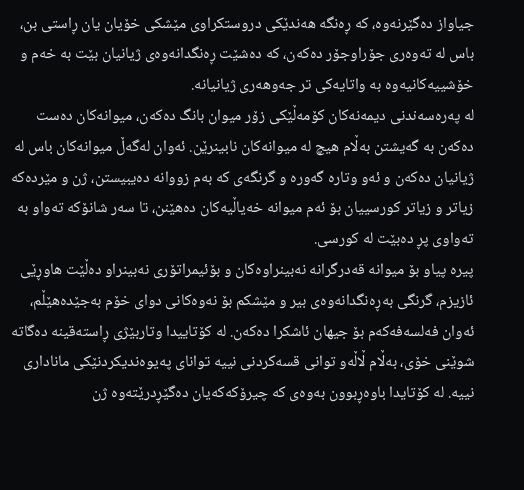جیاواز دەگێرنەوە، کە ڕەنگە هەندێکی دروستکراوی مێشکی خۆیان یان ڕاستی بن، باس لە تەوەری جۆراوجۆر دەکەن، کە دەشێت ڕەنگدانەوەی ژیانیان بێت بە خەم و خۆشییەکانیەوە بە واتایەکی تر جەوهەری ژیانیانە.
لە پەرەسەندنی دیمەنەکان کۆمەڵێکی زۆر میوان بانگ دەکەن، میوانەکان دەست دەکەن بە گەیشتن بەڵام هیچ لە میوانەکان نابینرێن. ئەوان لەگەڵ میوانەکان باس لە ژیانیان دەکەن و ئەو وتارە گەورە و گرنگەی کە بەم زووانە دەیبیستن، ژن و مێردەکە زیاتر و زیاتر کورسییان بۆ ئەم میوانە خەیاڵیەکان دەهێنن، تا سەر شانۆکە تەواو بە تەواوی پڕ دەبێت لە کورسی.
پیرە پیاو بۆ میوانە قەدرگرانە نەبینراوەکان و بۆئیمراتۆری نەبینراو دەڵێت هاوڕێی ئازیزم، گرنگی بەڕەنگدانەوەی بیر و مێشکم بۆ نەوەکانی دوای خۆم بەجێدەهێڵم، ئەوان فەلسەفەکەم بۆ جیهان ئاشکرا دەکەن. لە کۆتاییدا وتاربێژی ڕاستەقینە دەگاتە شوێنی خۆی، بەڵام ڵاڵەو توانی قسەکردنی نییە توانای پەیوەندیکردنێکی ماناداری نییە. لە کۆتایدا باوەڕبوون بەوەی کە چیرۆکەکەیان دەگێڕدرێتەوە ژن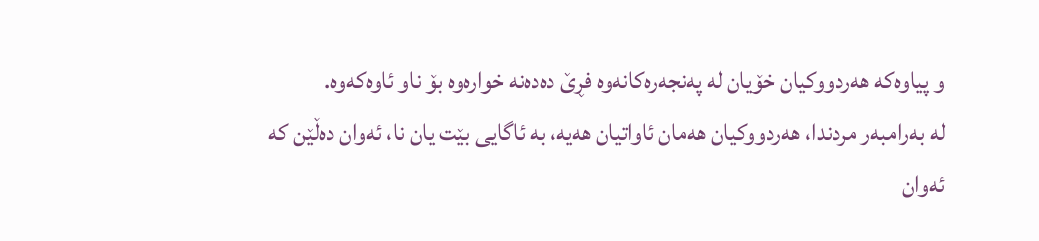و پیاوەکە هەردووکیان خۆیان لە پەنجەرەکانەوە فڕێ دەدەنە خوارەوە بۆ ناو ئاوەکەوە.
لە بەرامبەر مردندا، هەردووکیان هەمان ئاواتیان هەیە، بە ئاگایی بێت یان نا، ئەوان دەڵێن کە ئەوان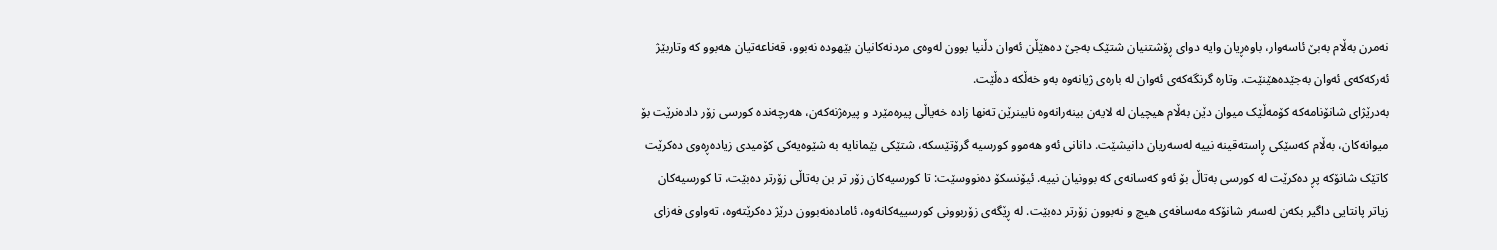نەمرن بەڵام بەبێ ئاسەوار، باوەڕیان وایە دوای ڕۆشتنیان شتێک بەجێ دەهێڵن ئەوان دڵنیا بوون لەوەی مردنەکانیان بێهودە نەبوو، قەناعەتیان هەبوو کە وتاربێژ ئەرکەکەی ئەوان بەجێدەهێنێت. وتارە گرنگەکەی ئەوان لە بارەی ژیانەوە بەو خەڵکە دەڵێت.
بەدرێژای شانۆنامەکە کۆمەڵێک میوان دێن بەڵام هیچیان لە لایەن بینەرانەوە نابینرێن تەنها زادە خەیاڵی پیرەمێرد و پیرەژنەکەن، هەرچەندە کورسی زۆر دادەنرێت بۆ میوانەکان، بەڵام کەسێکی ڕاستەقینە نییە لەسەریان دانیشێت. دانانی ئەو هەموو کورسیە گرۆتێسکە، شتێکی بێمانایە بە شێوەیەکی کۆمیدی زیادەڕەوی دەکرێت کاتێک شانۆکە پڕ دەکرێت لە کورسی بەتاڵ بۆ ئەو کەسانەی کە بوونیان نییە. ئیۆنسکۆ دەنووسێت: تا کورسیەکان زۆر تر بن بەتاڵی زۆرتر دەبێت، تا کورسیەکان زیاتر پانتایی داگیر بکەن لەسەر شانۆکە مەسافەی هیچ و نەبوون زۆرتر دەبێت. لە ڕێگەی زۆربوونی کورسییەکانەوە، ئامادەنەبوون درێژ دەکرێتەوە، تەواوی فەزای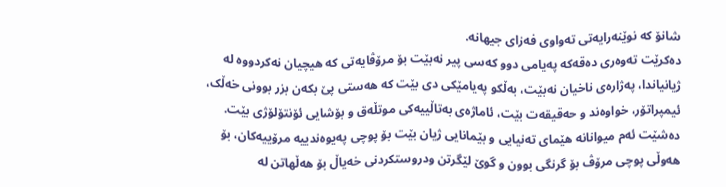شانۆ کە نوێنەرایەتی تەواوی فەزای جیهانە.
دەکرێت تەوەری دەقەکە پەیامی دوو کەسی پیر نەبێت بۆ مرۆڤایەتی کە هیچیان نەکردووە لە ژیانیاندا، پەژارەی ناخیان نەبێت، بەڵکو پەیامێکی دی بێت کە هەستی پێ بکەن بزر بوونی خەڵک، ئیمپراتۆر، خواوەند و حەقیقەت بێت، ئاماژەی بەتاڵییەکی موتڵەق و بۆشایی ئۆنتۆلۆژی بێت.
دەشێت ئەم میوانانە هێمای تەنیایی و بێمانایی ژیان بێت بۆ پوچی پەیوەندییە مرۆییەکان، بۆ هەوڵی پوچی مرۆڤ بۆ گرنگی بوون و گوێ لێگرتن ودروستکردنی خەیاڵ بۆ هەڵهاتن لە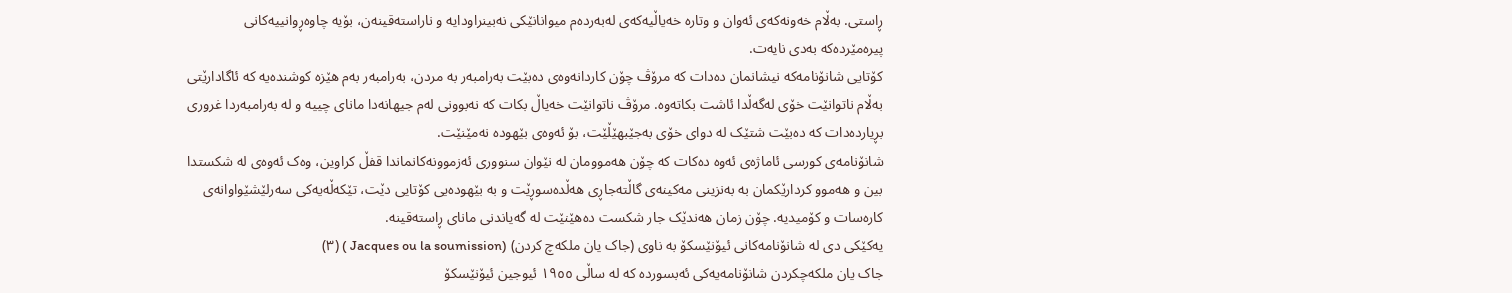ڕاستی. بەڵام خەونەکەی ئەوان و وتارە خەیاڵیەکەی لەبەردەم میوانانێکی نەبینراودایە و ناراستەقینەن، بۆیە چاوەڕوانییەکانی پیرەمێردەکە بەدی نایەت.
کۆتایی شانۆنامەکە نیشانمان دەدات کە مرۆڤ چۆن کاردانەوەی دەبێت بەرامبەر بە مردن، بەرامبەر بەم هێزە کوشندەیە کە ئاگادارێتی بەڵام ناتوانێت خۆی لەگەڵدا ئاشت بکاتەوە. مرۆڤ ناتوانێت خەیاڵ بکات کە نەبوونی لەم جیهانەدا مانای چییە و لە بەرامبەردا غروری بڕیاردەدات کە دەبێت شتێک لە دوای خۆی بەجێبهێڵێت، بۆ ئەوەی بێهودە نەمێنێت.
شانۆنامەی کورسی ئاماژەی ئەوە دەکات کە چۆن هەموومان لە نێوان سنووری ئەزموونەکانماندا قفڵ کراوین، وەک ئەوەی لە شکستدا بین و هەموو کردارێکمان بە بەنزینی مەکینەی گاڵتەجاڕی هەڵدەسوڕێت و بە بێهودەیی کۆتایی دێت، تێکەڵەیەکی سەرلێشێواوانەی کارەسات و کۆمیدیە. چۆن زمان هەندێک جار شکست دەهێنێت لە گەیاندنی مانای ڕاستەقینە.
یەکێکی دی لە شانۆنامەکانی ئیۆنێسکۆ بە ناوی (جاک یان ملکەچ کردن) (Jacques ou la soumission ) (٣)
جاک یان ملکەچکردن شانۆنامەیەکی ئەبسوردە کە لە ساڵی ١٩٥٥ ئیوجین ئیۆنێسکۆ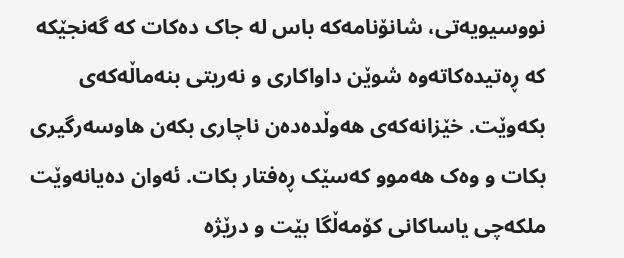نووسیویەتی، شانۆنامەکە باس لە جاک دەکات کە گەنجێکە کە ڕەتیدەکاتەوە شوێن داواکاری و نەریتی بنەماڵەکەی بکەوێت. خێزانەکەی هەوڵدەدەن ناچاری بکەن هاوسەرگیری بکات و وەک هەموو کەسێک ڕەفتار بکات. ئەوان دەیانەوێت ملکەچی یاساکانی کۆمەڵگا بێت و درێژە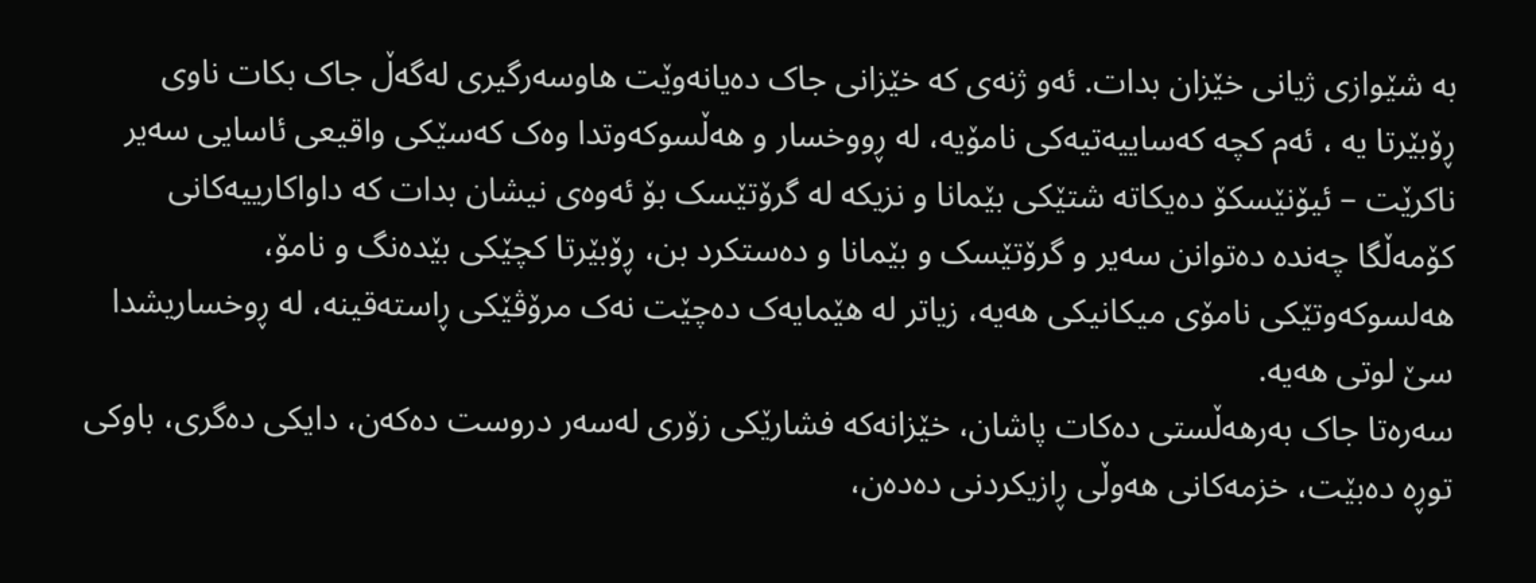بە شێوازی ژیانی خێزان بدات. ئەو ژنەی کە خێزانی جاک دەیانەوێت هاوسەرگیری لەگەڵ جاک بکات ناوی ڕۆبێرتا یە ، ئەم کچە کەساییەتیەکی نامۆیە، لە ڕووخسار و هەڵسوکەوتدا وەک کەسێکی واقیعی ئاسایی سەیر ناکرێت – ئیۆنێسکۆ دەیکاتە شتێکی بێمانا و نزیکە لە گرۆتێسک بۆ ئەوەی نیشان بدات کە داواکارییەکانی کۆمەڵگا چەندە دەتوانن سەیر و گرۆتێسک و بێمانا و دەستکرد بن، ڕۆبێرتا کچێکی بێدەنگ و نامۆ، هەلسوکەوتێکی نامۆی میکانیکی هەیە، زیاتر لە هێمایەک دەچێت نەک مرۆڤێکی ڕاستەقینە، لە ڕوخساریشدا سێ لوتی هەیە.
سەرەتا جاک بەرهەڵستی دەکات پاشان، خێزانەکە فشارێکی زۆری لەسەر دروست دەکەن، دایکی دەگری، باوکی توڕە دەبێت، خزمەکانی هەوڵی ڕازیکردنی دەدەن،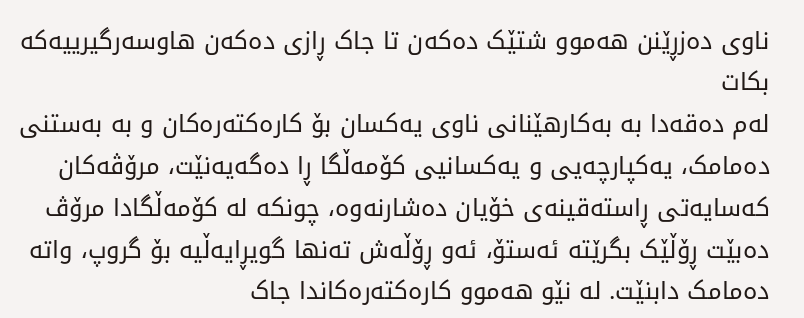ناوی دەزڕێنن هەموو شتێک دەکەن تا جاک ڕازی دەکەن هاوسەرگیرییەکە بکات
لەم دەقەدا بە بەکارهێنانی ناوی یەکسان بۆ کارەکتەرەکان و بە بەستنی دەمامک، یەکپارچەیی و یەکسانیی کۆمەڵگا ڕا دەگەیەنێت، مرۆڤەکان کەسایەتی ڕاستەقینەی خۆیان دەشارنەوە، چونکە لە کۆمەڵگادا مرۆڤ دەبێت ڕۆڵێک بگرێتە ئەستۆ، ئەو ڕۆڵەش تەنها گویڕایەڵیە بۆ گروپ، واتە دەمامک دابنێت. لە نێو هەموو کارەکتەرەکاندا جاک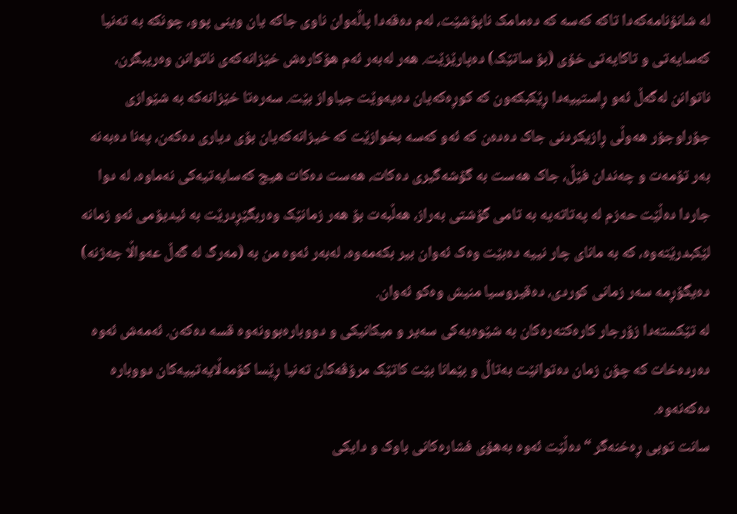لە شانۆنامەکەدا تاکە کەسە کە دەمامک ناپۆشێت، لەم دەقەدا پاڵەوان ناوی جاکە یان وینی پوو، چونکە بە تەنیا کەسایەتی و تاکایەتی خۆی (بۆ ساتێک) دەپارێزێت. هەر لەبەر ئەم هۆکارەش خێزانەکەی ناتوانن وەریبگرن، ناتوانن لەگەڵ ئەو ڕاستییەدا ڕێکبکەون کە کوڕەکەیان دەیەوێت جیاواز بێت. سەرەتا خێزانەکە بە شێوازی جۆراوجۆر هەوڵی ڕازیکردنی جاک دەدەن کە ئەو کەسە بخوازێت کە خیزانەکەیان بۆی دیاری دەکەن، پەنا دەبەنە بەر تۆمەت و چەندان فێڵ، جاک هەست بە گۆشەگیری دەکات، هەست دەکات هیج کەسایەتیەکی نەماوە، لە دوا جاردا دەڵێت حەزم لە پەتاتەیە بە تامی گۆشتی بەراز، هەڵبەت بۆ هەر زمانێک وەربگێڕدرێت بە ئیدیۆمی ئەو زمانە لێکبدرێتەوە، کە بە مانای چار نییە دەبێت وەک ئەوان بیر بکەمەوە، لەبەر ئەوە من بە (مەرگ لە گەڵ عەواڵا جەژنە) دەیگۆڕمە سەر زمانی کوردی، دەقیروسیا منیش وەکو ئەوان.
لە تێکستەدا زۆرجار کارەکتەرەکان بە شێوەیەکی سەیر و میکانیکی و دووبارەبوونەوە قسە دەکەن. ئەمەش ئەوە دەردەخات کە چۆن زمان دەتوانێت بەتاڵ و بێمانا بێت کاتێک مرۆڤەکان تەنیا ڕێسا کۆمەڵایەتییەکان دووبارە دەکەنەوە.
سانت توبی ڕەخنەگر “دەڵێت ئەوە بەهۆی فشارەکانی باوک و دایکی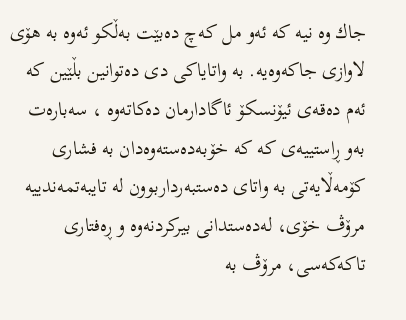جاك وە نیە کە ئەو مل کەچ دەبێت بەڵکو ئەوە بە هۆی لاوازی جاکەوەیە. بە واتایاکی دی دەتوانین بڵێین کە ئەم دەقەی ئیۆنسکۆ ئاگادارمان دەکاتەوە ، سەبارەت بەو ڕاستییەی کە کە خۆبەدەستەوەدان بە فشاری کۆمەڵایەتی بە واتای دەستبەرداربوون لە تایبەتمەندییە مرۆڤ خۆی، لەدەستدانی بیرکردنەوە و ڕەفتاری تاکەکەسی، مرۆڤ بە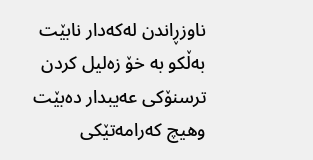ناوزڕاندن لەکەدار نابێت بەڵکو بە خۆ زەلیل کردن ترسنۆکی عەیبدار دەبێت وهیچ کەرامەتێکی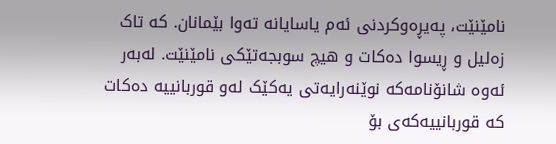نامێنێت، پەیڕەوکردنی ئەم یاسایانە تەوا بێمانان. کە تاک زەلیل و ڕیسوا دەکات و هیچ سوبجەتێکی نامێنێت. لەبەر ئەوە شانۆنامەکە نوێنەرایەتی یەکێک لەو قوربانییە دەکات کە قوربانییەکەی بۆ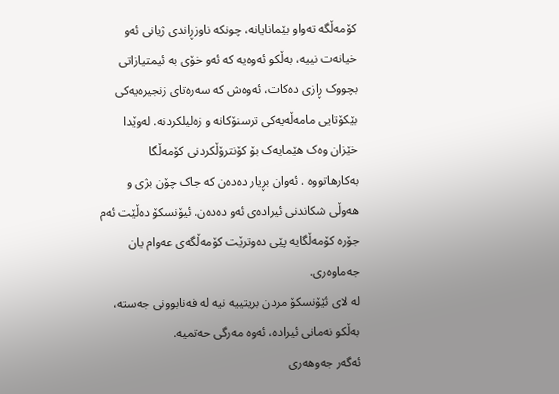کۆمەڵگە تەواو بێمانایانە، چونکە ناوزڕاندی ژیانی ئەو خیانەت نییە، بەڵکو ئەوەیە کە ئەو خۆی بە ئیمتیازاتی بچووک ڕازی دەکات، ئەوەش کە سەرەتای زنجیرەیەکی بێکۆتایی مامەڵەیەکی ترسنۆکانە و زەلیلکردنە. لەوێدا خێزان وەک هێمایەک بۆ کۆنترۆڵکردنی کۆمەڵگا بەکارهاتووە . ئەوان بڕیار دەدەن کە جاک چۆن بژی و هەوڵی شکاندنی ئیرادەی ئەو دەدەن. ئیۆنسکۆ دەڵێت ئەم جۆرە کۆمەڵگایە پێی دەوترێت کۆمەڵگەی عەوام یان جەماوەری.
لە لای ئێۆنسکۆ مردن بریتییە نیە لە فەنابوونی جەستە، بەڵکو نەمانی ئیرادە، ئەوە مەرگی حەتمیە.
ئەگەر جەوهەری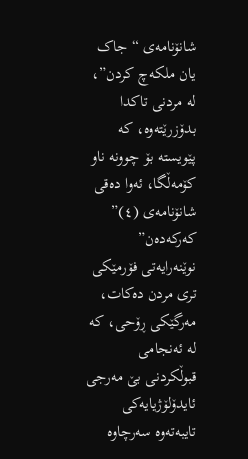شانۆنامەی “جاک یان ملکەچ کردن”، لە مردنی تاکدا بدۆزرێتەوە، کە پێویستە بۆ چوونە ناو کۆمەڵگا، ئەوا دەقی شانۆنامەی (٤)” کەرکەدەن” نوێنەرایەتی فۆرمێکی تری مردن دەکات، مەرگێکی ڕۆحی، کە لە ئەنجامی قبوڵکردنی بێ مەرجی ئایدۆلۆژیایەکی تایبەتەوە سەرچاوە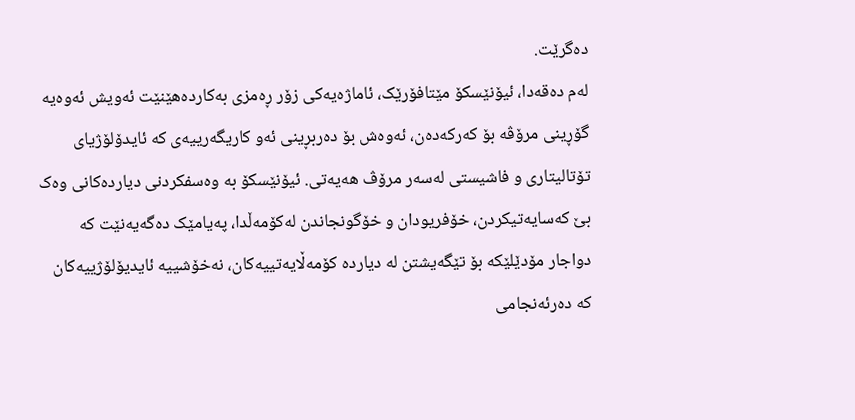دەگرێت.
لەم دەقەدا، ئیۆنێسکۆ مێتافۆرێک، ئاماژەیەکی زۆر ڕەمزی بەکاردەهێنێت ئەویش ئەوەیە گۆڕینی مرۆڤە بۆ کەرکەدەن، ئەوەش بۆ دەربڕینی ئەو کاریگەرییەی کە ئایدۆلۆژیای تۆتالیتاری و فاشیستی لەسەر مرۆڤ هەیەتی. ئیۆنێسکۆ بە وەسفکردنی دیاردەکانی وەک بێ کەسایەتیکردن، خۆفریودان و خۆگونجاندن لەکۆمەڵدا، پەیامێک دەگەیەنێت کە دواجار مۆدێلێکە بۆ تێگەیشتن لە دیاردە کۆمەڵایەتییەکان، نەخۆشییە ئایدیۆلۆژییەکان کە دەرئەنجامی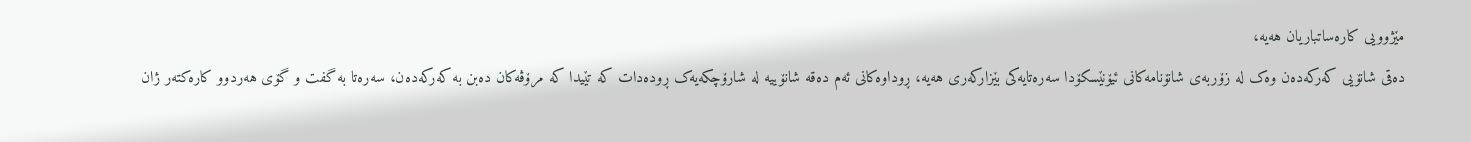مێژوویی کارەساتباریان هەیە،
دەقی شانۆیی کەرکەدەن وەک لە زۆربەی شانۆنامەکانی ئیۆنێسکۆدا سەرەتایەکی بێزارکەری هەیە، ڕوداوەکانی ئەم دەقە شانۆییە لە شارۆچکەیەک ڕودەدات کە تێیدا کە مرۆڤەکان دەبن بە کەرکەدەن، سەرەتا بە گفت و گۆی هەردوو کارەکتەر ژان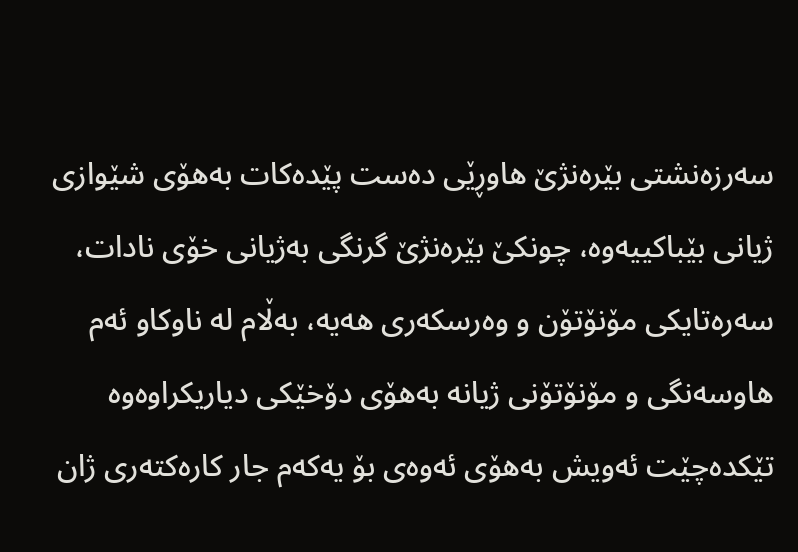سەرزەنشتی بێرەنژێ هاوڕێی دەست پێدەکات بەهۆی شێوازی ژیانی بێباکییەوە، چونکێ بێرەنژێ گرنگی بەژیانی خۆی نادات، سەرەتایکی مۆنۆتۆن و وەرسکەری هەیە، بەڵام لە ناوکاو ئەم هاوسەنگی و مۆنۆتۆنی ژیانە بەهۆی دۆخێکی دیاریکراوەوە تێکدەچێت ئەویش بەهۆی ئەوەی بۆ یەکەم جار کارەکتەری ژان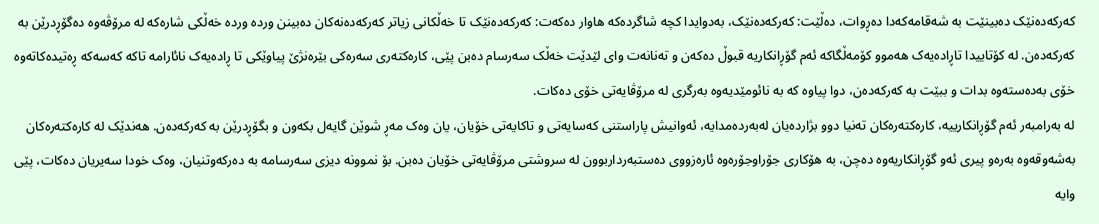کەرکەدەنێک دەبینێت بە شەقامەکەدا دەڕوات، دەڵێت: کەرکەدەنێک، بەدوایدا کچە شاگردەکە هاوار دەکەت: کەرکەدەنێک تا خەڵکانی زیاتر کەرکەدەنەکان دەبینن وردە وردە خەڵکی شارەکە لە مرۆڤەوە دەگۆڕدرێن بە کەرکەدەن. لە کۆتاییدا تاڕادەیەک هەموو کۆمەڵگاکە ئەم گۆڕانکاریە قبوڵ دەکەن و تەنانەت وای لێدێت خەڵک سەرسام دەبن پێی، کارەکتەری سەرەکی بێرەنژێ پیاوێکی تا ڕادەیەک نائارامە تاکە کەسەکە ڕەتیدەکاتەوە خۆی بەدەستەوە بدات و ببێت بە کەرکەدەن، دوا پیاوە کە بە نائومێدیەوە بەرگری لە مرۆڤایەتی خۆی دەکات.
لە بەرامبەر ئەم گۆڕانکارییە، کارەکتەرەکان تەنیا دوو بژاردەیان لەبەردەمدایە، ئەوانیش پاراستنی کەسایەتی و تاکایەتی خۆیان، یان وەک مەڕ شوێن گایەل بکەون و بگۆڕدرێن بە کەرکەدەن. هەندێک لە کارەکتەرەکان بەشەوقەوە بەرەو پیری ئەو گۆڕانکاریەوە دەچن، بە هۆکاری جۆراوجۆرەوە ئارەزووی دەستبەرداربوون لە سروشتی مرۆڤایەتی خۆیان دەبن. بۆ نموونە دیزی سەرسامە بە دەرکەوتنیان، وەک خودا سەیریان دەکات، پێی وایە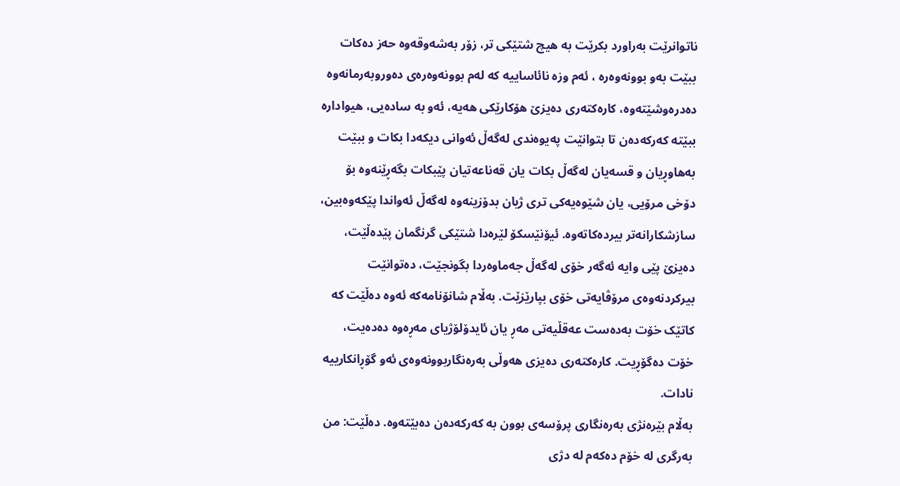ناتوانرێت بەراورد بکرێت بە هیچ شتێکی تر، زۆر بەشەوقەوە حەز دەکات ببێت بەو بوونەوەرە ، ئەم وزە نائاساییە کە لەم بوونەوەرەی دەوروبەرمانەوە دەدرەوشێتەوە، کارەکتەری دەیزێ هۆکارێکی هەیە، ئەو بە سادەیی، هیوادارە ببێتە کەرکەدەن تا بتوانێت پەیوەندی لەگەڵ ئەوانی دیکەدا بکات و ببێت بەهاوڕیان و قسەیان لەگەڵ بکات یان قەناعەتیان پێبکات بگەڕێنەوە بۆ دۆخی مرۆیی، یان شێوەیەکی تری ژیان بدۆزینەوە لەگەڵ ئەواندا پێکەوەبین، سازشکارانەتر بیردەکاتەوە. ئیۆنێسکۆ لێرەدا شتێکی گرنگمان پێدەڵێت، دەیزێ پێی وایە ئەگەر خۆی لەگەڵ جەماوەردا بگونجێت، دەتوانێت بیرکردنەوەی مرۆڤایەتی خۆی بپارێزێت. بەڵام شانۆنامەکە ئەوە دەڵێت کە کاتێک خۆت بەدەست عەقڵیەتی مەڕ یان ئایدۆلۆژیای مەڕەوە دەدەیت، خۆت دەگۆڕیت. کارەکتەری دەیزی هەوڵی بەرەنگاربوونەوەی ئەو گۆڕانکارییە نادات.
بەڵام بێرەنژی بەرەنگاری پرۆسەی بوون بە کەرکەدەن دەبێتەوە. دەڵێت: من بەرگری لە خۆم دەکەم لە دژی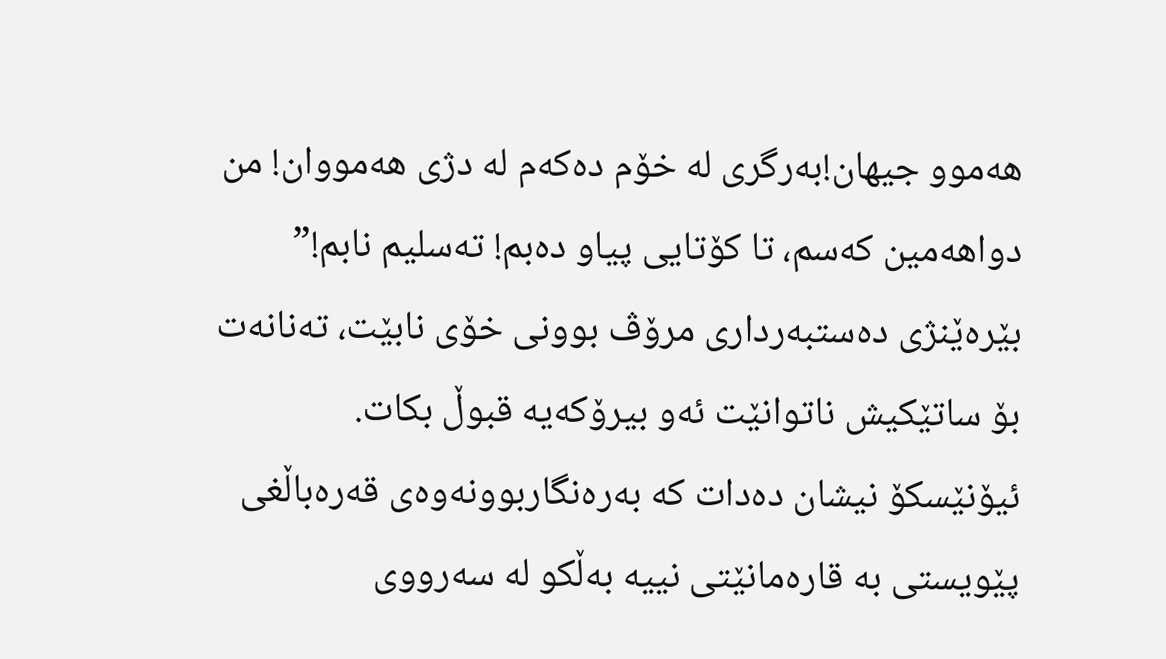هەموو جیهان!بەرگری لە خۆم دەکەم لە دژی هەمووان! من دواهەمین کەسم، تا کۆتایی پیاو دەبم! تەسلیم نابم!” بێرەێنژی دەستبەرداری مرۆڤ بوونی خۆی نابێت، تەنانەت بۆ ساتێکیش ناتوانێت ئەو بیرۆکەیە قبوڵ بکات.
ئیۆنێسکۆ نیشان دەدات کە بەرەنگاربوونەوەی قەرەباڵغی پێویستی بە قارەمانێتی نییە بەڵکو لە سەرووی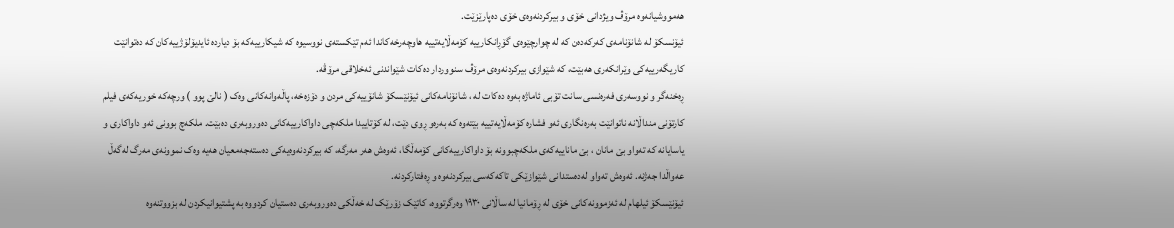هەمووشیانەوە مرۆڤ ویژدانی خۆی و بیرکردنەوەی خۆی دەپارێزێت.
ئیۆنسکۆ لە شانۆنامەی کەرکەدەن کە لە چوارچێوەی گۆڕانکارییە کۆمەڵایەتییە هاوچەرخەکاندا ئەم تێکستەی نووسیوە کە شیکارییەکە بۆ دیاردە ئایدیۆلۆژییەکان کە دەتوانێت کاریگەرییەکی وێرانکەری هەبێت، کە شێوازی بیرکردنەوەی مرۆڤ سنووردار دەکات شێواندنی ئەخلاقی مرۆڤە.
ڕەخنەگر و نووسەری فەرەنسی سانت تۆبی ئاماژە بەوە دەکات لە ، شانۆنامەکانی ئیۆنێسکۆ شانۆییەکی مردن و دۆزەخە، پاڵەوانەکانی وەک ( نالێ پوو ) ورچەکە خوریەکەی فیلم کارتۆنی منداڵانە ناتوانێت بەرەنگاری ئەو فشارە کۆمەڵایەتییە بێتەوە کە بەرەو ڕوی دێت، لە کۆتاییدا ملکەچی داواکارییەکانی دەوروبەری دەبێت. ملکەچ بوونی ئەو داواکاری و یاسایانە کە تەواو بێ مانان ، بێ ماناییەکەی ملکەچبوونە بۆ داواکارییەکانی کۆمەڵگا، ئەوەش هەر مەرگە، کە بیرکردنەوەیەکی دەستەجەمعیان هەیە وەک نموونەی مەرگ لەگەڵ عەواڵدا جەژنە. ئەوەش تەواو لەدەستدانی شێوازێکی تاکەکەسی بیرکردنەوە و ڕەفتارکردنە.
ئیۆنێسکۆ ئیلهام لە ئەزموونەکانی خۆی لە ڕۆمانیا لە ساڵانی ١٩٣٠ وەرگرتووە، کاتێک زۆرێک لە خەڵکی دەوروبەری دەستیان کردووە بە پشتیوانیکردن لە بزووتنەوە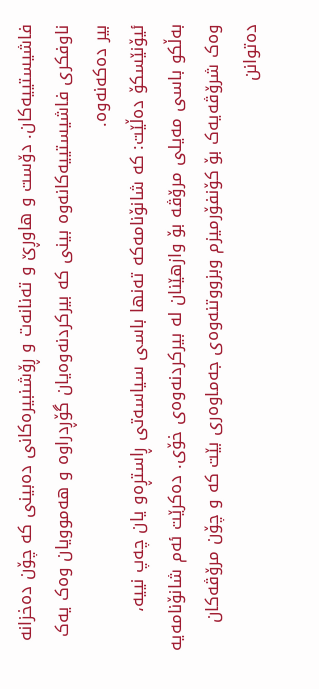فاشیستییەکان. دۆست و هاوڕێ و تەنانەت و ڕۆشنبیرەکانی دەبینی کە چۆن دەخزانە ناوفکری فاشیستییەکانەوە بینی کە بیرکردنەوەیان گۆڕدراوە و هەموویان وەک یەک بیر دەکەنەوە.
ئیۆنێسکۆ دەڵێت: کە شانۆنامەکە تەنها باسی سیاسەتی ڕاستڕەو یان چەپ نییە، بەڵکو باسی مەیلی مرۆڤە بۆ وازهێنان لە بیرکردنەوەی خۆی. دەکرێت ئەم شانۆنامەیە وەک شرۆڤەیەک بۆ کۆنفۆرمیزم وبزووتنەوەی جەماوەری بێت کە و چۆن مرۆڤەکان دەتوانن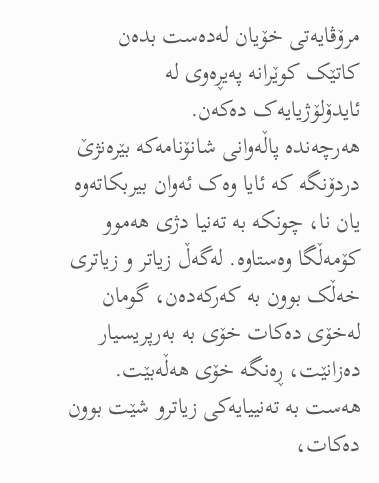مرۆڤایەتی خۆیان لەدەست بدەن کاتێک کوێرانە پەیڕەوی لە ئایدۆلۆژیایەک دەکەن.
هەرچەندە پاڵەوانی شانۆنامەکە بێرەنژێ دردۆنگە کە ئایا وەک ئەوان بیربکاتەوە یان نا، چونکە بە تەنیا دژی هەموو کۆمەڵگا وەستاوە. لەگەڵ زیاتر و زیاتری خەڵک بوون بە کەرکەدەن، گومان لەخۆی دەکات خۆی بە بەرپریسیار دەزانێت، ڕەنگە خۆی هەڵەبێت. هەست بە تەنییایەکی زیاترو شێت بوون دەکات،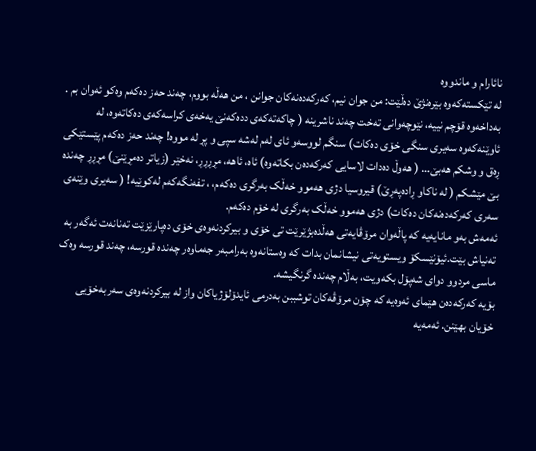نائارام و ماندووە
لە تێکستەکەوە بێرەنژێ دەڵێت: من جوان نیم، کەرکەدەنەکان جوانن ، من هەڵە بووم، چەند حەز دەکەم وەکو ئەوان بم . بەداخەوە قۆچم نییە، نێوچەوانی تەخت چەند ناشرینە ( چاکەتەکەی ددەکەنێ یەخەی کراسەکەی دەکاتەوە، لە ئاوێنەکەوە سەیری سنگی خۆی دەکات) سنگم لووسەو ئای لەم لەشە سپی و پڕ لە مووە! چەند حەز دەکەم پێستێکی ڕەق و وشکم هەبێ… ( هەوڵ دەدات لاسایی کەرکەدەن بکاتەوە) ئاە، ئاهە، مڕڕڕڕ، نەخێر (زیاتر دەمڕێنێ) مڕڕڕ چەندە بێ مێشکم ( لە ناکاو ڕادەپەڕێ) قیروسیا دژی هەموو خەڵک بەرگری دەکەم، ، تفەنگەکەم لەکوێیە! ( سەیری وێنەی سەری کەرکەدەنەکان دەکات) دژی هەموو خەڵک بەرگری لە خۆم دەکەم.
ئەمەش بەو مانایەیە کە پاڵەوان مرۆڤایەتی هەڵدەبژێرێت تی خۆی و بیرکردنەوەی خۆی دەپارێزێت تەنانەت ئەگەر بە تەنیاش بێت.ئیۆنێسکۆ ویستویەتی نیشانمان بدات کە وەستانەوە بەرامبەر جەماوەر چەندە قورسە، چەند قورسە وەک ماسی مردوو دوای شەپۆل بکەویت، بەڵام چەندە گرنگیشە.
بۆیە کەرکەدەن هێمای ئەوەیە کە چۆن مرۆڤەکان توشببن بەدرمی ئایدۆلۆژیاکان واز لە بیرکردنەوەی سەربەخۆیی خۆیان بهێنن. ئەمەیە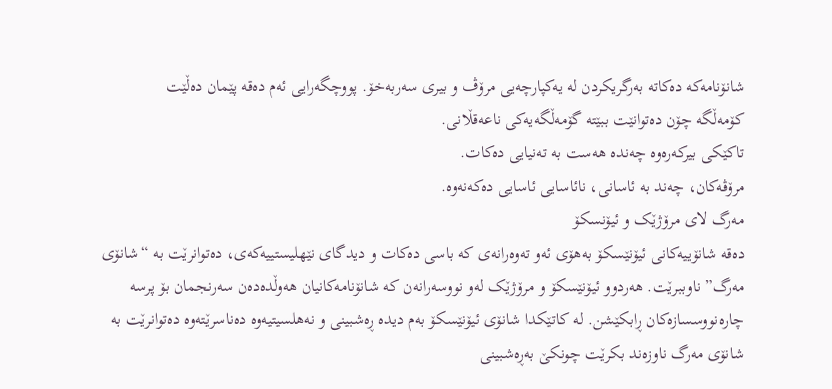شانۆنامەکە دەکاتە بەرگریکردن لە یەکپارچەیی مرۆڤ و بیری سەربەخۆ. پووچگەرایی ئەم دەقە پێمان دەڵێت
کۆمەڵگە چۆن دەتوانێت ببێتە گۆمەڵگەیەکی ناعەقڵانی.
تاکێکی بیرکەرەوە چەندە هەست بە تەنیایی دەکات.
مرۆڤەکان، چەند بە ئاسانی، نائاسایی ئاسایی دەکەنەوە.
مەرگ لای مرۆژێک و ئیۆنسکۆ
دەقە شانۆییەکانی ئیۆنێسکۆ بەهۆی ئەو تەوەرانەی کە باسی دەکات و دیدگای نێهلیستییەکەی، دەتوانرێت بە “شانۆی مەرگ” ناوببرێت. هەردوو ئیۆنێسکۆ و مرۆژێک لەو نووسەرانەن کە شانۆنامەکانیان هەوڵدەدەن سەرنجمان بۆ پرسە چارەنووسسازەکان ڕابکێشن. لە کاتێکدا شانۆی ئیۆنێسکۆ بەم دیدە ڕەشبینی و نەهلسیتیەوە دەناسرێتەوە دەتوانرێت بە شانۆی مەرگ ناوزەند بکرێت چونکێ بەڕەشبینی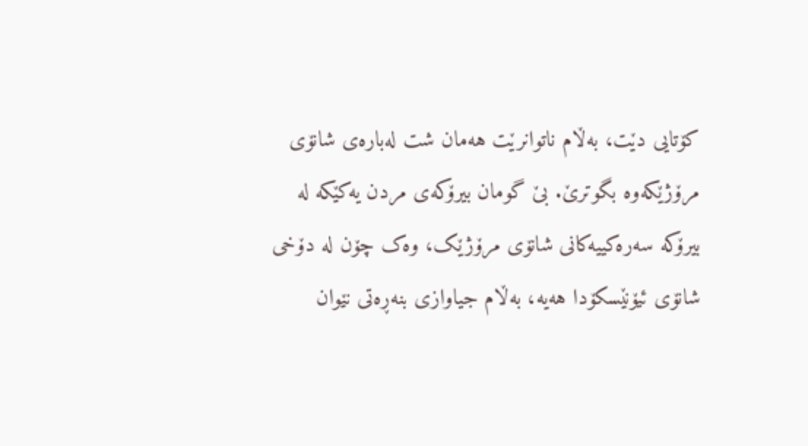کۆتایی دێت، بەڵام ناتوانرێت هەمان شت لەبارەی شانۆی مرۆژێکەوە بگوترێ. بێ گومان بیرۆکەی مردن یەکێکە لە بیرۆکە سەرەکییەکانی شانۆی مرۆژێک، وەک چۆن لە دۆخی شانۆی ئیۆنێسکۆدا هەیە، بەڵام جیاوازی بنەڕەتی نێوان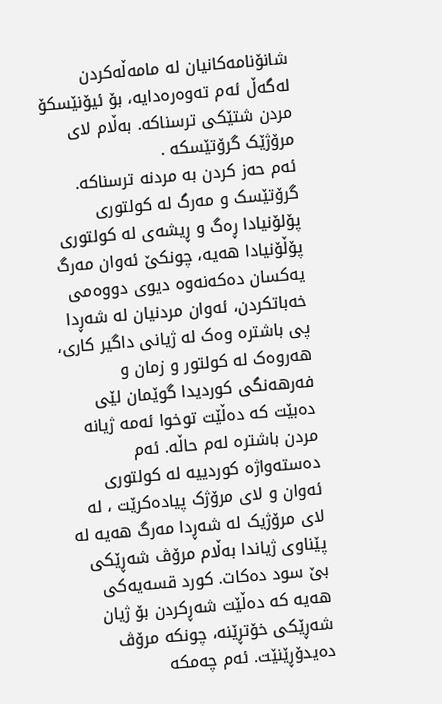شانۆنامەکانیان لە مامەڵەکردن لەگەڵ ئەم تەوەرەدایە، بۆ ئیۆنێسکۆ مردن شتێکی ترسناکە. بەڵام لای مرۆژێک گرۆتێسکە .
ئەم حەز کردن بە مردنە ترسناکە. گرۆتێسک و مەرگ لە کولتوری پۆلۆنیادا ڕەگ و ڕیشەی لە کولتوری پۆڵۆنیادا هەیە، چونکێ ئەوان مەرگ یەکسان دەکەنەوە دیوی دووەمی خەباتکردن، ئەوان مردنیان لە شەڕدا پی باشترە وەک لە ژیانی داگیر کاری، هەروەک لە کولتور و زمان و فەرهەنگی کوردیدا گوێمان لێی دەبێت کە دەڵێت توخوا ئەمە ژیانە مردن باشترە لەم حاڵە. ئەم دەستەواژە کوردییە لە کولتوری ئەوان و لای مرۆژک پیادەکرێت ، لە لای مرۆژیک لە شەڕدا مەرگ هەیە لە پێناوی ژیاندا بەڵام مرۆڤ شەڕێکی بێ سود دەکات. کورد قسەیەکی هەیە کە دەڵێت شەڕکردن بۆ ژیان شەڕێکی خۆتڕێنە، چونکە مرۆڤ دەیدۆڕێنێت. ئەم چەمکە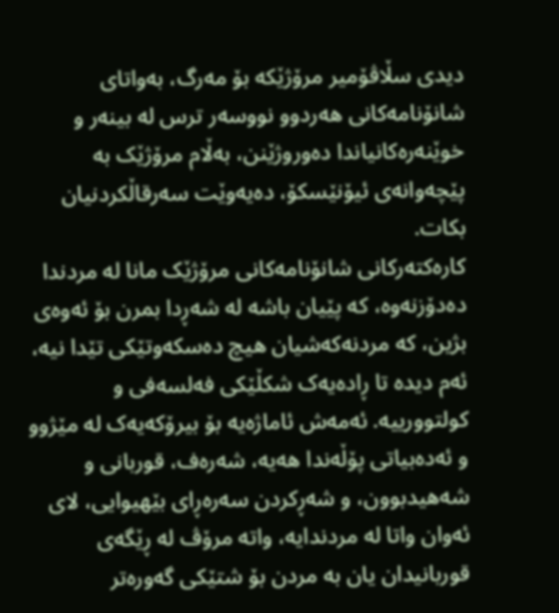دیدی سڵاڤۆمیر مرۆژێکە بۆ مەرگ، بەواتای شانۆنامەکانی هەردوو نووسەر ترس لە بینەر و خوێنەرەکانیاندا دەوروژێنن، بەڵام مرۆژێک بە پێچەوانەی ئیۆنێسکۆ، دەیەوێت سەرقاڵکردنیان بکات.
کارەکتەرکانی شانۆنامەکانی مرۆژێک مانا لە مردندا دەدۆزنەوە، کە پێیان باشە لە شەڕدا بمرن بۆ ئەوەی بژین، کە مردنەکەشیان هیچ دەسکەوتێکی تێدا نیە، ئەم دیدە تا ڕادەیەک شکڵێکی فەلسەفی و کولتوورییە. ئەمەش ئاماژەیە بۆ بیرۆکەیەک لە مێژوو و ئەدەبیاتی پۆڵەندا هەیە، شەرەف، قوربانی و شەهیدبوون، و شەڕکردن سەرەڕای بێهیوایی، لای ئەوان واتا لە مردندایە، واتە مرۆڤ لە ڕێگەی قوربانیدان یان بە مردن بۆ شتێکی گەورەتر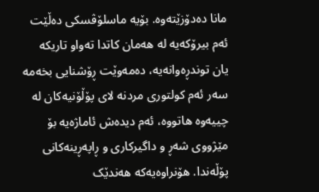مانا دەدۆزێتەوە. بۆیە ماسلۆڤسکی دەڵێت ئەم بیرۆکەیە لە هەمان کاتدا تەواو تاریکە یان توندڕەوانەیە، دەمەوێت ڕۆشنایی بخەمە سەر ئەم کولتوری مردنە لای پۆڵۆنیەکان لە چییەوە هاتووە، ئەم دیدەش ئاماژەیە بۆ مێژووی شەڕ و داگیرکاری و ڕاپەڕینەکانی پۆڵەندا. هۆنراوەیەکە هەندێک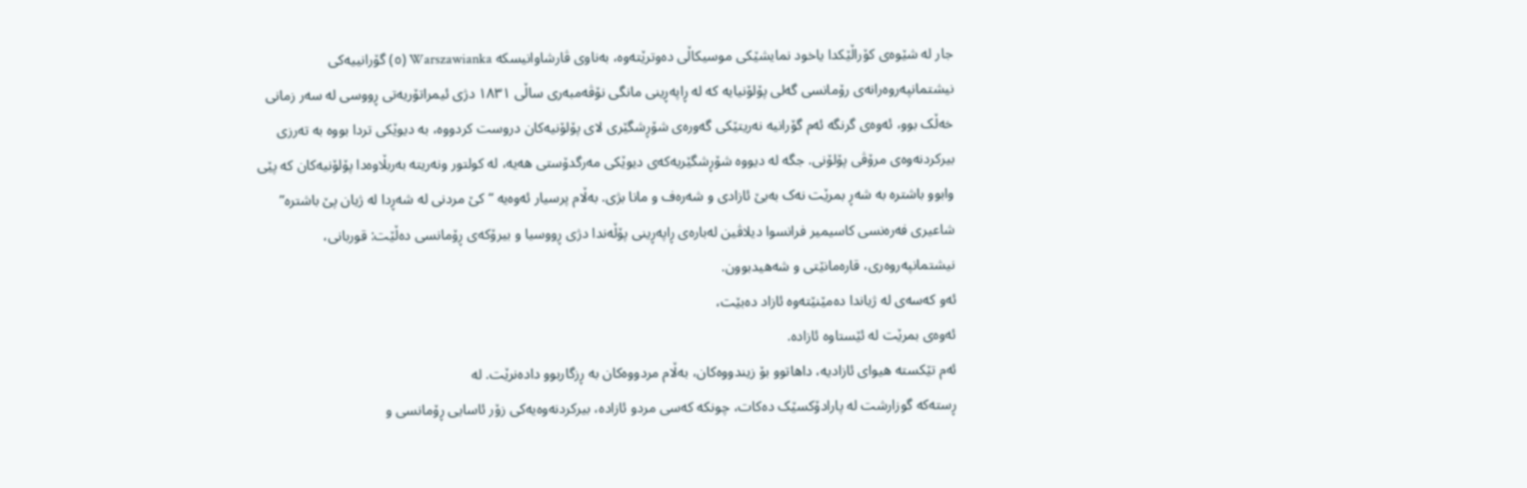جار لە شێوەی کۆراڵێکدا یاخود نمایشێکی موسیکاڵی دەوترێتەوە، بەناوی ڤارشاوانیسکە Warszawianka (٥) گۆرانییەکی نیشتمانپەروەرانەی رۆمانسی گەلی پۆلۆنیایە کە لە ڕاپەڕینی مانگی نۆڤەمبەری ساڵی ١٨٣١ دژی ئیمراتۆریەتی ڕووسی لە سەر زمانی خەڵک بوو، ئەوەی گرنگە ئەم گۆرانیە نەریتێکی گەورەی شۆڕشگێری لای پۆلۆنیەکان دروست کردووە، بە دیوێکی تردا بووە بە تەرزی بیرکردنەوەی مرۆڤی پۆلۆنی. جگە لە دیووە شۆڕشگێریەکەی دیوێکی مەرگدۆستی هەیە، لە کولتور ونەریتە بەربڵاوەدا پۆلۆنیەکان کە پێی وابوو باشترە بە شەڕ بمرێت نەک بەبێ ئازادی و شەرەف و مانا بژی. بەڵام پرسیار ئەوەیە “کێ مردنی لە شەڕدا لە ژیان پێ باشترە” شاعیری فەرەنسی کاسیمیر فرانسوا دیلاڤین لەبارەی ڕاپەڕینی پۆڵەندا دژی ڕووسیا و بیرۆکەی ڕۆمانسی دەڵێت: قوربانی، نیشتمانپەروەری، قارەمانێتی و شەهیدبوون.
ئەو کەسەی لە ژیاندا دەمێنێتەوە ئازاد دەبێت،
ئەوەی بمرێت لە ئێستاوە ئازادە.
ئەم تێکستە هیوای ئازادیە، داهاتوو بۆ زیندووەکان، بەڵام مردووەکان بە ڕزگاربوو دادەنرێت. لە
ڕستەکە گوزارشت لە پارادۆکسێک دەکات، چونکە کەسی مردو ئازادە، بیرکردنەوەیەکی زۆر ئاسایی ڕۆمانسی و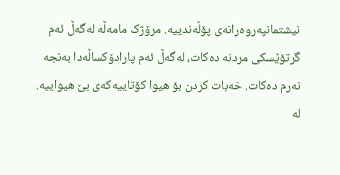نیشتمانپەروەرانەی پۆڵەندییە. مرۆژک مامەڵە لەگەڵ ئەم گرتۆێسکی مردنە دەکات، لەگەڵ ئەم پارادۆکساڵەدا بەنجە نەرم دەکات. خەبات کردن بۆ هیوا کۆتاییەکەی بێ هیواییە.
لە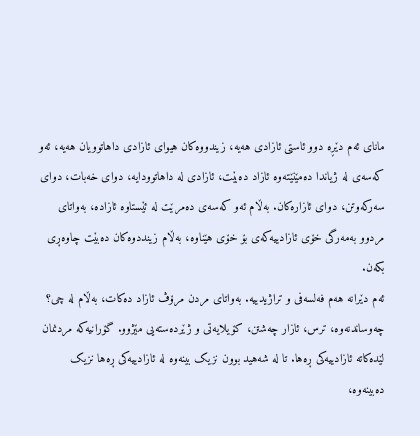مانای ئەم دێڕە دوو ئاستی ئازادی هەیە، زیندووەکان هیوای ئازادی داهاتوویان هەیە، ئەو کەسەی لە ژیاندا دەمێنێتەوە ئازاد دەبێت، ئازادی لە داهاتوودایە، دوای خەبات، دوای سەرکەوتن، دوای ئازارەکان. بەڵام ئەو کەسەی دەمرێت لە ئێستاوە ئازادە، بەواتای مردوو بەمەرگی خۆی ئازادییەکەی بۆ خۆی هێناوە، بەڵام زینددوەکان دەبێت چاوەڕی بکەن.
ئەم دێرانە هەم فەلسەفی و تراژیدییە. بەواتای مردن مرۆڤ ئازاد دەکات، بەڵام لە چی؟ چەوساندنەوە، ترس، ئازار چەشتن، کۆیلایەتی و ژێردەستەیی مێژوو. گۆرانیەکە مردنمان لێدەکاتە ئازادییەکی ڕەها. تا لە شەهید بوون نزیک بینەوە لە ئازادییەکی ڕەها نزیک دەبینەوە،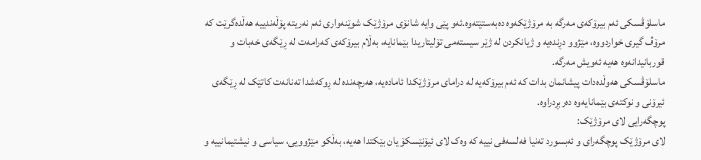ماسلۆڤسکی ئەم بیرۆکەی مەرگە بە مرۆژێکەوە دەبەستێتەوە.ئەو پێی وایە شانۆی مرۆژێک شوێنەواری ئەم نەریتە پۆڵەندییە هەڵدەگرێت کە مرۆڤ گیری خواردووە، مێژوو دڕندەیە و ژیانکردن لە ژێر سیستەمی تۆلیتاریدا بێمانایە، بەڵام بیرۆکەی کەرامەت لە ڕێگەی خەبات و قوربانیدانەوە هەیە ئەویش مەرگە.
ماسلۆڤسکی هەوڵدەدات پیشانمان بدات کە ئەم بیرۆکەیە لە درامای مرۆژێکدا ئامادەیە، هەرچەندە لە ڕوکەشدا تەنانەت کاتێک لە ڕێگەی ئیرۆنی و نوکتەی بێمانایەوە دەربڕدراوە.
پوچگەرایی لای مرۆژێک:
لای مرۆژێک پوچگەرای و ئەبسورد تەنیا فەلسەفی نییە کە وەک لای ئیۆنێسکۆ یان بێکتدا هەیە، بەڵکو مێژوویی، سیاسی و نیشتیمانییە و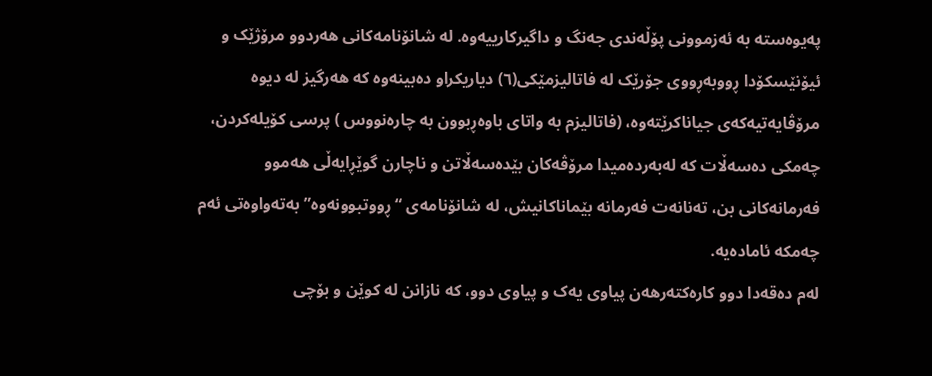پەیوەستە بە ئەزموونی پۆڵەندی جەنگ و داگیرکارییەوە. لە شانۆنامەکانی هەردوو مرۆژێک و ئیۆنێسکۆدا ڕووبەڕووی جۆرێک لە فاتالیزمێکی(٦) دیاریکراو دەبینەوە کە هەرگیز لە دیوە مرۆڤایەتیەکەی جیاناکرێتەوە، (فاتالیزم بە واتای باوەڕبوون بە چارەنووس ) پرسی کۆیلەکردن، چەمکی دەسەڵات کە لەبەردەمیدا مرۆڤەکان بێدەسەڵاتن و ناچارن گوێڕایەڵی هەموو فەرمانەکانی بن، تەنانەت فەرمانە بێماناکانیش، لە شانۆنامەی “ڕووتبوونەوە” بەتەواوەتی ئەم چەمکە ئامادەیە.
لەم دەقەدا دوو کارەکتەرهەن پیاوی یەک و پیاوی دوو، کە نازانن لە کوێن و بۆچی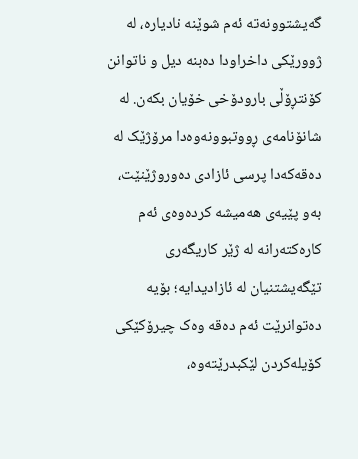گەیشتوونەتە ئەم شوێنە نادیارە، لە ژوورێکی داخراودا دەبنە دیل و ناتوانن کۆنتڕۆڵی بارودۆخی خۆیان بکەن. لە شانۆنامەی ڕووتبوونەوەدا مرۆژێک لە دەقەکەدا پرسی ئازادی دەوروژێنێت، بەو پێیەی هەمیشە کردەوەی ئەم کارەکتەرانە لە ژێر کاریگەری تێگەیشتنیان لە ئازادیدایە؛ بۆیە دەتوانرێت ئەم دەقە وەک چیرۆکێکی کۆیلەکردن لێکبدرێتەوە،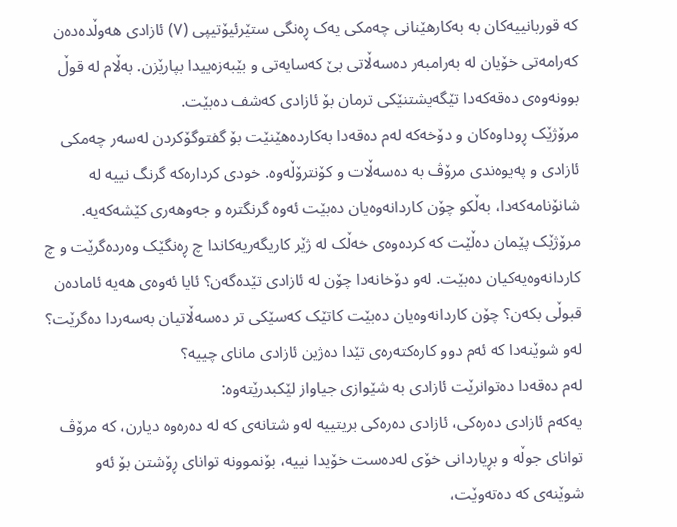کە قوربانییەکان بە بەکارهێنانی چەمکی یەک ڕەنگی ستێرئیۆتیپی (٧) ئازادی هەوڵدەدەن کەرامەتی خۆیان لە بەرامبەر دەسەڵاتی بێ کەسایەتی و بێبەزەییدا بپارێزن. بەڵام لە قوڵ بوونەوەی دەقەکەدا تێگەیشتنێکی ترمان بۆ ئازادی کەشف دەبێت.
مرۆژێک ڕوداوەکان و دۆخەکە لەم دەقەدا بەکاردەهێنێت بۆ گفتوگۆکردن لەسەر چەمکی ئازادی و پەیوەندی مرۆڤ بە دەسەڵات و کۆنترۆڵەوە. خودی کردارەکە گرنگ نییە لە شانۆنامەکەدا، بەڵکو چۆن کاردانەوەیان دەبێت ئەوە گرنگترە و جەوهەری کێشەکەیە.
مرۆژێک پێمان دەڵێت کە کردەوەی خەڵک لە ژێر کاریگەریەکاندا چ ڕەنگێک وەردەگرێت و چ کاردانەوەیەکیان دەبێت. لەو دۆخانەدا چۆن لە ئازادی تێدەگەن؟ ئایا ئەوەی هەیە ئامادەن قبوڵی بکەن؟ چۆن کاردانەوەیان دەبێت کاتێک کەسێکی تر دەسەڵاتیان بەسەردا دەگرێت؟ لەو شوێنەدا کە ئەم دوو کارەکتەرەی تێدا دەژین ئازادی مانای چییە؟
لەم دەقەدا دەتوانرێت ئازادی بە شێوازی جیاواز لێکبدرێتەوە:
یەکەم ئازادی دەرەکی، ئازادی دەرەکی بریتییە لەو شتانەی کە لە دەرەوە دیارن، کە مرۆڤ توانای جوڵە و بڕیاردانی خۆی لەدەست خۆیدا نییە، بۆنموونە توانای ڕۆشتن بۆ ئەو شوێنەی کە دەتەوێت،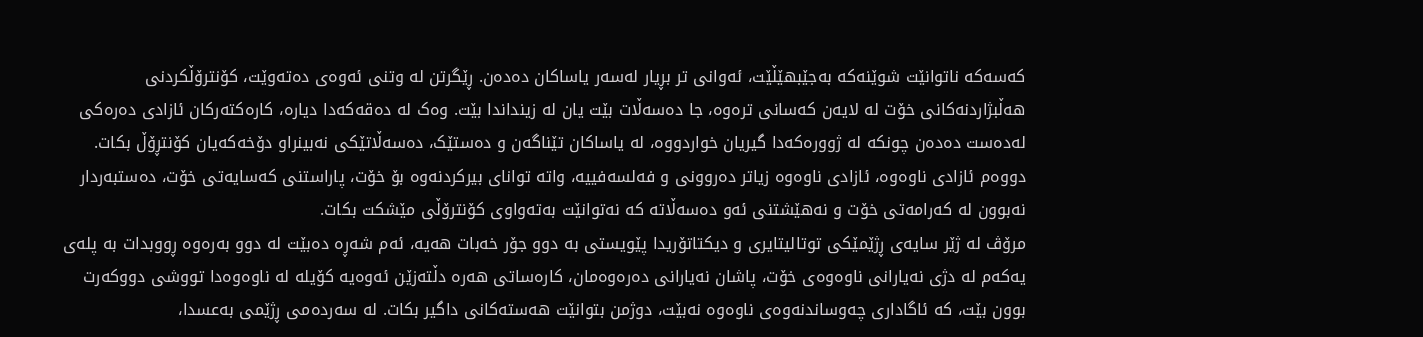کەسەکە ناتوانێت شوێنەکە بەجێبهێڵێت، ئەوانی تر بڕیار لەسەر یاساکان دەدەن. ڕێگرتن لە وتنی ئەوەی دەتەوێت، کۆنترۆڵکردنی هەڵبژاردنەکانی خۆت لە لایەن کەسانی ترەوە، جا دەسەڵات بێت یان لە زینداندا بێت. وەک لە دەقەکەدا دیارە، کارەکتەرکان ئازادی دەرەکی لەدەست دەدەن چونکە لە ژوورەکەدا گیریان خواردووە، لە یاساکان تێناگەن و دەستێک، دەسەڵاتێکی نەبینراو دۆخەکەیان کۆنتڕۆڵ بکات.
دووەم ئازادی ناوەوە، ئازادی ناوەوە زیاتر دەروونی و فەلسەفییە، واتە توانای بیرکردنەوە بۆ خۆت، پاراستنی کەسایەتی خۆت، دەستبەردار نەبوون لە کەرامەتی خۆت و نەهێشتنی ئەو دەسەڵاتە کە نەتوانێت بەتەواوی کۆنترۆڵی مێشکت بکات.
مرۆڤ لە ژێر سایەی ڕژێمێکی توتالیتایری و دیکتاتۆریدا پێویستی بە دوو جۆر خەبات هەیە، ئەم شەڕە دەبێت لە دوو بەرەوە ڕووبدات بە پلەی یەکەم لە دژی نەیارانی ناوەوەی خۆت، پاشان نەیارانی دەرەوەمان، کارەساتی هەرە دڵتەزێن ئەوەیە کۆیلە لە ناوەوەدا تووشی دووکەرت بوون بێت، کە ئاگاداری چەوساندنەوەی ناوەوە نەبێت، دوژمن بتوانێت هەستەکانی داگیر بکات. لە سەردەمی ڕژێمی بەعسدا،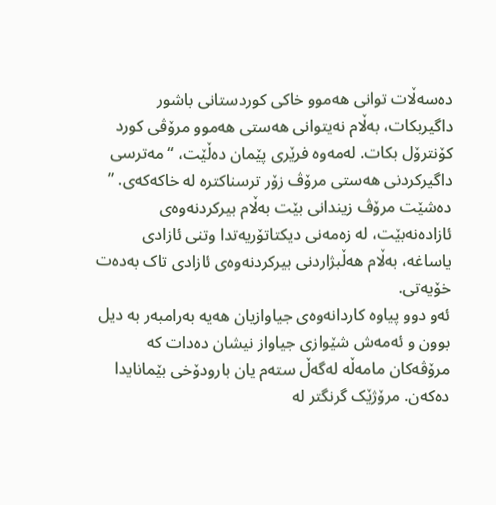دەسەڵات توانی هەموو خاکی کوردستانی باشور داگیربکات، بەڵام نەیتوانی هەستی هەموو مرۆڤی کورد کۆنترۆل بکات. لەمەوە فرێری پێمان دەڵێت، “مەترسی داگیرکردنی هەستی مرۆڤ زۆر ترسناکترە لە خاکەکەی. ” دەشێت مرۆڤ زیندانی بێت بەڵام بیرکردنەوەی ئازادەنەبێت، لە زەمەنی دیکتاتۆریەتدا وتنی ئازادی یاساغە، بەڵام هەڵبژاردنی بیرکردنەوەی ئازادی تاک بەدەت خۆیەتی.
ئەو دوو پیاوە کاردانەوەی جیاوازیان هەیە بەرامبەر بە دیل بوون و ئەمەش شێوازی جیاواز نیشان دەدات کە مرۆڤەکان مامەڵە لەگەڵ ستەم یان بارودۆخی بێمانایدا دەکەن. مرۆژێک گرنگتر لە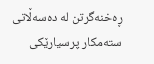ڕەخنەگرتن لە دەسەڵاتی ستەمکار پرسیارێکی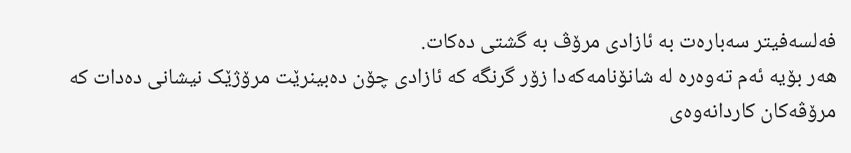فەلسەفیتر سەبارەت بە ئازادی مرۆڤ بە گشتی دەکات.
هەر بۆیە ئەم تەوەرە لە شانۆنامەکەدا زۆر گرنگە کە ئازادی چۆن دەبینرێت مرۆژێک نیشانی دەدات کە مرۆڤەکان کاردانەوەی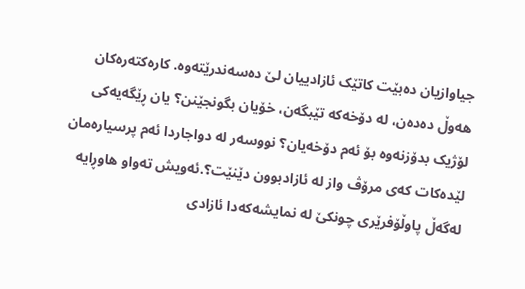جیاوازیان دەبێت کاتێک ئازادییان لێ دەسەندرێتەوە. کارەکتەرەکان هەوڵ دەدەن، لە دۆخەکە تێبگەن، خۆیان بگونجێنن؟ یان ڕێگەیەکی لۆژیک بدۆزنەوە بۆ ئەم دۆخەیان؟ نووسەر لە دواجاردا ئەم پرسیارەمان لێدەکات کەی مرۆڤ واز لە ئازادبوون دێنێت؟.ئەویش تەواو هاوڕایە لەگەڵ پاوڵۆفرێری چونکێ لە نمایشەکەدا ئازادی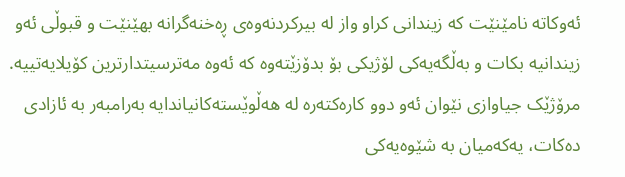ئەوکاتە نامێنێت کە زیندانی کراو واز لە بیرکردنەوەی ڕەخنەگرانە بهێنێت و قبوڵی ئەو زیندانیە بکات و بەڵگەیەکی لۆژیکی بۆ بدۆزێتەوە کە ئەوە مەترسیتدارترین کۆیلایەتییە.
مرۆژێک جیاوازی نێوان ئەو دوو کارەکتەرە لە هەڵوێستەکانیاندایە بەرامبەر بە ئازادی دەکات، یەکەمیان بە شێوەیەکی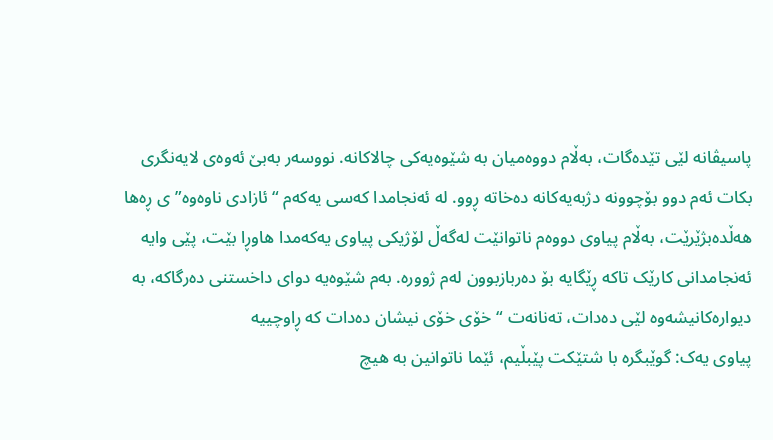پاسیڤانە لێی تێدەگات، بەڵام دووەمیان بە شێوەیەکی چالاکانە. نووسەر بەبێ ئەوەی لایەنگری بکات ئەم دوو بۆچوونە دژبەیەکانە دەخاتە ڕوو. لە ئەنجامدا کەسی یەکەم “ئازادی ناوەوە”ی ڕەها هەڵدەبژێرێت، بەڵام پیاوی دووەم ناتوانێت لەگەڵ لۆژیکی پیاوی یەکەمدا هاوڕا بێت، پێی وایە ئەنجامدانی کارێک تاکە ڕێگایە بۆ دەربازبوون لەم ژوورە. بەم شێوەیە دوای داخستنی دەرگاکە، بە دیوارەکانیشەوە لێی دەدات، تەنانەت “خۆی خۆی نیشان دەدات کە ڕاوچییە
پیاوی یەک: گوێبگرە با شتێکت پێبڵیم، ئێما ناتوانین بە هیچ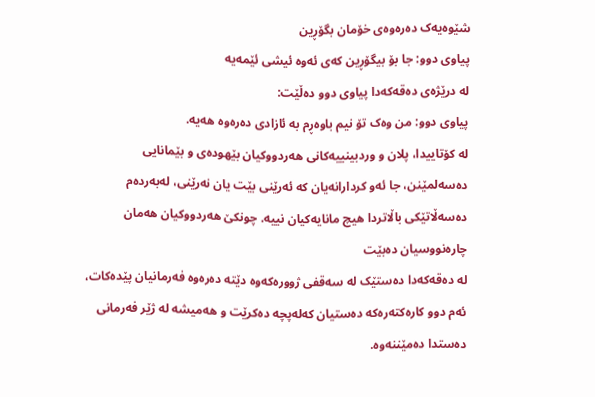شێوەیەک دەرەوەی خۆمان بگۆڕین
پیاوی دوو: جا بۆ بیگۆڕین کەی ئەوە ئیشی ئێمەیە
لە درێژەی دەقەکەدا پیاوی دوو دەڵێت:
پیاوی دوو: من وەک تۆ نیم باوەڕم بە ئازادی دەرەوە هەیە.
لە کۆتاییدا، پلان و وردبینییەکانی هەردووکیان بێهودەی و بێمانایی دەسەلمێنن، جا ئەو کردارانەیان کە ئەرێنی بێت یان نەرێنی، لەبەردەم دەسەڵاتێکی باڵاتردا هیچ مانایەکیان نییە. چونکێ هەردووکیان هەمان چارەنووسیان دەبێت
لە دەقەکەدا دەستێک لە سەقفی ژوورەکەوە دێتە دەرەوە فەرمانیان پێدەکات، ئەم دوو کارەکتەرەکە دەستیان کەلەپچە دەکرێت و هەمیشە لە ژێر فەرمانی دەستدا دەمێننەوە.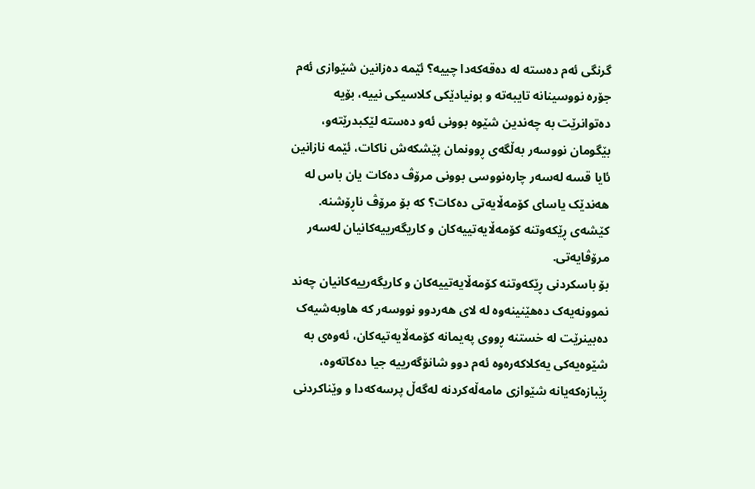گرنگی ئەم دەستە لە دەقەکەدا چییە؟ ئێمە دەزانین شێوازی ئەم جۆرە نووسینانە تایبەتە و بونیادێکی کلاسیکی نییە، بۆیە دەتوانرێت بە چەندین شێوە بوونی ئەو دەستە لێکبدرێتەو، بێگومان نووسەر بەڵگەی ڕوونمان پێشکەش ناکات، ئێمە نازانین ئایا قسە لەسەر چارەنووسی بوونی مرۆڤ دەکات یان باس لە هەندێک یاسای کۆمەڵایەتی دەکات؟ کە بۆ مرۆڤ ناڕۆشنە.
کێشەی ڕێکەوتنە کۆمەڵایەتییەکان و کاریگەرییەکانیان لەسەر مرۆڤایەتی.
بۆ باسکردنی ڕێکەوتنە کۆمەڵایەتییەکان و کاریگەرییەکانیان چەند نموونەیەک دەهێنینەوە لە لای هەردوو نووسەر کە هاوبەشیەک دەبینرێت لە خستنە ڕووی پەیمانە کۆمەڵایەتیەکان، ئەوەی بە شێوەیەکی یەکلاکەرەوە ئەم دوو شانۆگەرییە جیا دەکاتەوە، ڕێبازەکەیانە شێوازی مامەڵەکردنە لەگەڵ پرسەکەدا و وێناکردنی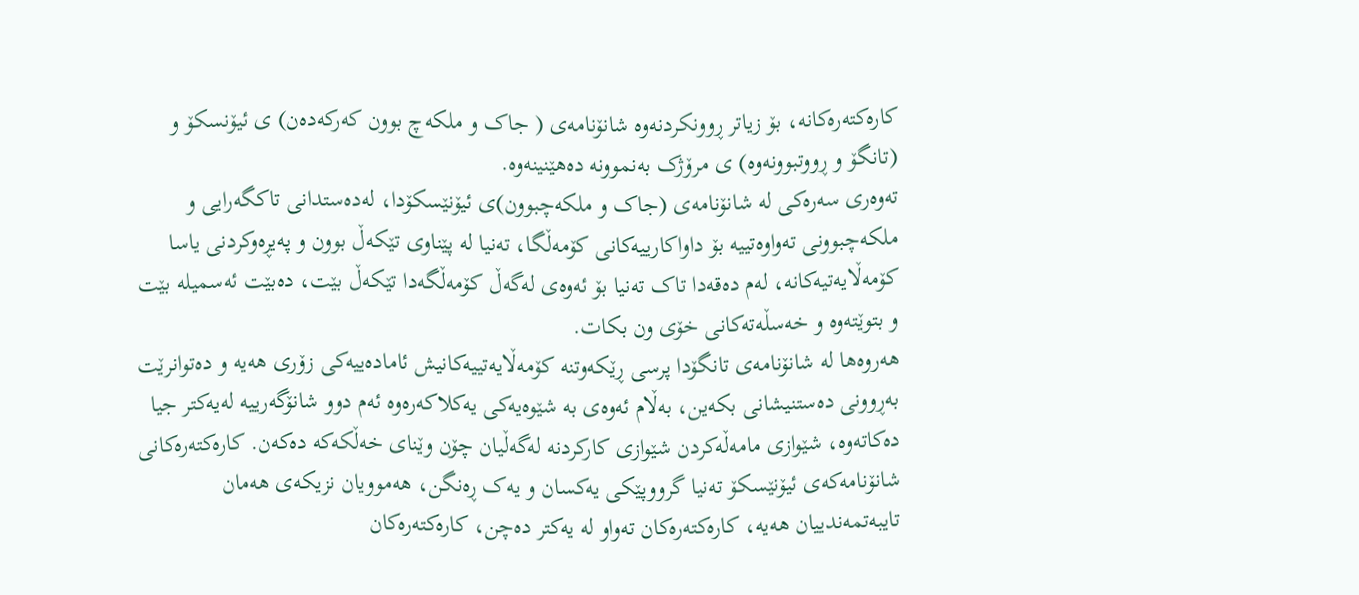کارەکتەرەکانە، بۆ زیاتر ڕوونکردنەوە شانۆنامەی ( جاک و ملکەچ بوون کەرکەدەن) ی ئیۆنسکۆ و (تانگۆ و ڕووتبوونەوە) ی مرۆژک بەنموونە دەهێنینەوە.
تەوەری سەرەکی لە شانۆنامەی (جاک و ملکەچبوون)ی ئیۆنێسکۆدا، لەدەستدانی تاکگەرایی و ملکەچبوونی تەواوەتییە بۆ داواکارییەکانی کۆمەڵگا، تەنیا لە پێناوی تێکەڵ بوون و پەیڕەوکردنی یاسا کۆمەڵایەتیەکانە، لەم دەقەدا تاک تەنیا بۆ ئەوەی لەگەڵ کۆمەڵگەدا تێکەڵ بێت، دەبێت ئەسمیلە بێت و بتوێتەوە و خەسڵەتەکانی خۆی ون بکات.
هەروەها لە شانۆنامەی تانگۆدا پرسی ڕێکەوتنە کۆمەڵایەتییەکانیش ئامادەییەکی زۆری هەیە و دەتوانرێت بەڕوونی دەستنیشانی بکەین، بەڵام ئەوەی بە شێوەیەکی یەکلاکەرەوە ئەم دوو شانۆگەرییە لەیەکتر جیا دەکاتەوە، شێوازی مامەڵەکردن شێوازی کارکردنە لەگەڵیان چۆن وێنای خەڵکەکە دەکەن. کارەکتەرەکانی شانۆنامەکەی ئیۆنێسکۆ تەنیا گرووپێکی یەکسان و یەک ڕەنگن، هەموویان نزیکەی هەمان تایبەتمەندییان هەیە، کارەکتەرەکان تەواو لە یەکتر دەچن، کارەکتەرەکان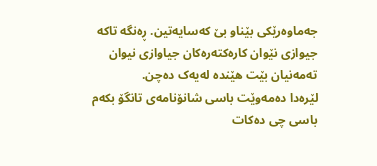جەماوەرێکی بێناو بێ کەسایەتین. ڕەنگە تاکە جیوازی نێوان کارەکتەرەکان جیاوازی نیوان تەمەنیان بێت هێندە لەیەک دەچن.
لێرەدا دەمەوێت باسی شانۆنامەی تانگۆ بکەم باسی چی دەکات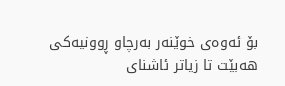بۆ ئەوەی خوێنەر بەرچاو ڕوونیەکی هەبێت تا زیاتر ئاشنای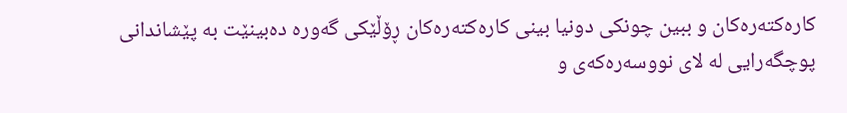کارەکتەرەکان و ببین چونکی دونیا بینی کارەکتەرەکان ڕۆڵێکی گەورە دەبینێت بە پێشاندانی پوچگەرایی لە لای نووسەرەکەی و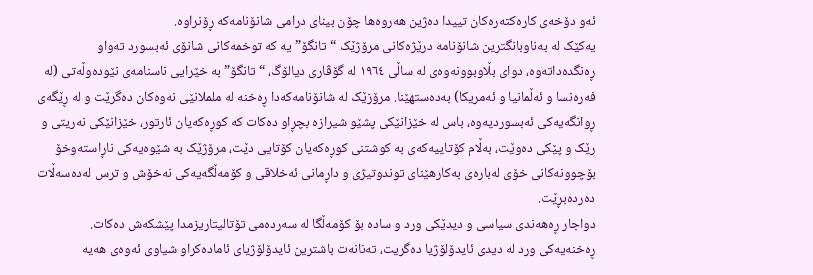ئەو دۆخەی کارەکتەرەکان تییدا دەژین هەروەها چۆن بینای درامی شانۆنامەکە ڕۆنراوە.
یەکێک لە بەناوبانگترین شانۆنامە درێژەکانی مرۆژێک “تانگۆ”یە کە توخمەکانی شانۆی ئەبسورد تەواو ڕەنگدەداتەوە، دوای بڵاوبوونەوەی لە ساڵی ١٩٦٤ لە گۆڤاری دیالۆگ، “تانگۆ” بە خێرایی ناسنامەی نێودەوڵەتی (لە فەرەنسا و ئەڵمانیا و ئەمریکا) بەدەستهێنا. مرۆزێک لە شانۆنامەکەدا ڕەخنە لە ململانێی نەوەکان دەگرێت و لە ڕێگەی ڕوانگەیەکی ئەبسوردیەوە، باس لە خێزانێکی پشێو شیرازە بچڕاو دەکات کە کوڕەکەیان ئارتور، خێزانێکی نەریتی و رێک و پێکی دەوێت، بەڵام کۆتاییەکەی بە کوشتنی کوڕەکەیان کۆتایی دێت، مرۆژێک بە شێوەیەکی ناڕاستەوخۆ بۆچوونەکانی خۆی لەبارەی بەکارهێنای توندوتیژی و داڕمانی ئەخلاقی و کۆمەڵگەیەکی نەخۆش و ترس لەدەسەڵات دەردەبڕێت.
دواجار ڕەهەندی سیاسی و دیدێکی ورد و سادە بۆ کۆمەڵگا لە سەردەمی تۆتالیتاریزمدا پێشکەش دەکات. ڕەخنەیەکی ورد لە دیدی ئایدۆلۆژیا دەگریت، تەنانەت باشترین ئایدۆلۆژیای ئامادەکراو شیاوی ئەوەی هەیە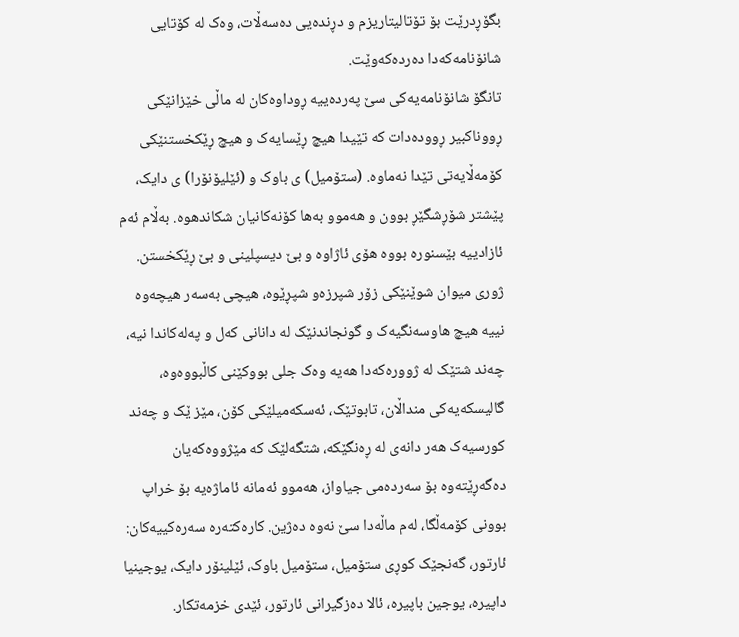بگۆڕدرێت بۆ تۆتالیتاریزم و دڕندەیی دەسەڵات، وەک لە کۆتایی شانۆنامەکەدا دەردەکەوێت.
تانگۆ شانۆنامەیەکی سێ پەردەییە ڕوداوەکان لە ماڵی خێزانێکی ڕووناکبیر ڕوودەدات کە تێیدا هیچ ڕێسایەک و هیچ ڕێکخستنێکی کۆمەڵایەتی تێدا نەماوە. (ستۆمیل) ی باوک و (ئێلیۆنۆرا) ی دایک، پێشتر شۆڕشگێڕ بوون و هەموو بەها کۆنەکانیان شکاندهوە. بەڵام ئەم ئازادییە بێسنورە بووە هۆی ئاژاوە و بێ دیسپلینی و بێ ڕێکخستن.
ژوری میوان شوێنێکی زۆر شپرزەو شپڕێوە، هیچی بەسەر هیچەوە نییە هیچ هاوسەنگیەک و گونجاندنێک لە دانانی کەل و پەلەکاندا نیە، چەند شتێک لە ژوورەکەدا هەیە وەک جلی بووکێنی کاڵبووەوە، گالیسکەیەکی منداڵان، تابوتێک، ئەسکەمیلێکی کۆن، مێز ێک و چەند کورسیەک هەر دانەی لە ڕەنگێکە، شتگەلێک کە مێژووەکەیان دەگەڕێتەوە بۆ سەردەمی جیاواز، هەموو ئەمانە ئاماژەیە بۆ خراپ بوونی کۆمەڵگا، لەم ماڵەدا سێ نەوە دەژین. کارەکتەرە سەرەکییەکان: ئارتور، گەنجێک کوڕی ستۆمیل، ستۆمیل باوک، ئێلینۆر دایک، یوجینیا داپیرە، یوجین باپیرە، ئالا دەزگیرانی ئارتور، ئێدی خزمەتکار.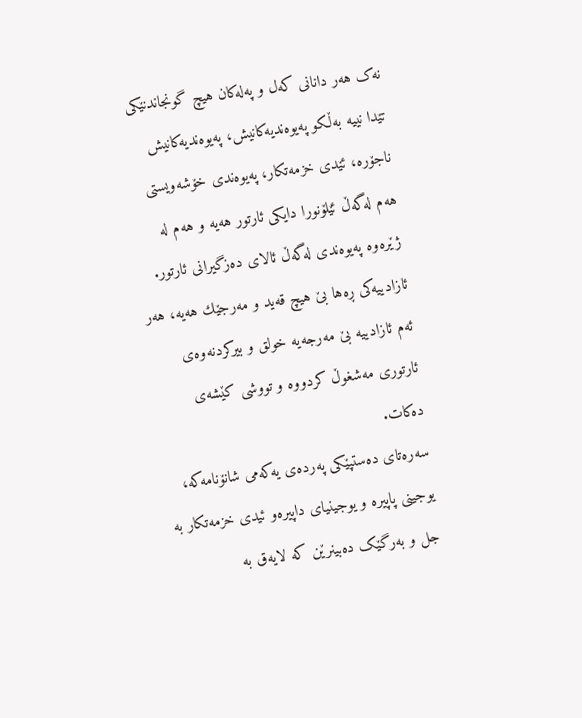نەک هەر دانانی کەل و پەلەکان هیچ گونجاندنێکی تێدا نییە بەڵکو پەیوەندیەکانیش، پەیوەندیەکانیش ناجۆرە، ئێدی خزمەتکار، پەیوەندی خۆشەویستی هەم لەگەڵ ئێلۆنورا دایکی ئارتور هەیە و هەم لە ژێرەوە پەیوەندی لەگەڵ ئالای دەزگیرانی ئارتور. ئازادییەکی ڕەها بێ هیچ قەید و مەرجێك هەیە، هەر ئەم ئازادییە بێ مەرجەیە خولق و بیرکردنەوەی ئارتوری مەشغوڵ کردووە و تووشی کێشەی دەکات.
سەرەتای دەستپێکی پەردەی یەکەمی شانۆنامەکە، یوجینی پاپیرە و یوجینیای داپیرەو ئیدی خزمەتکار بە جل و بەرگێک دەبینرێن کە لایەق بە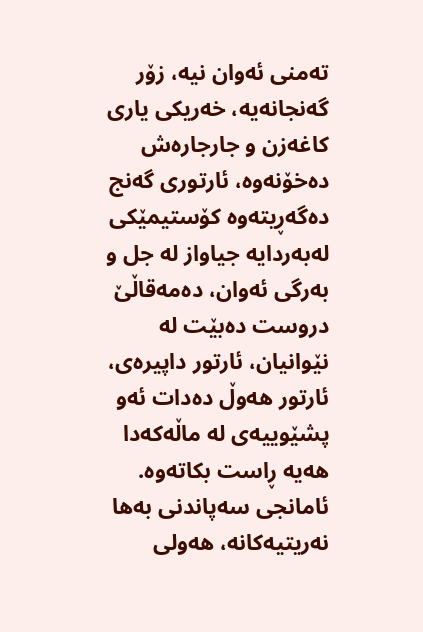تەمنی ئەوان نیە، زۆر گەنجانەیە، خەریکی یاری کاغەزن و جارجارەش دەخۆنەوە، ئارتوری گەنج دەگەڕیتەوە کۆستیمێکی لەبەردایە جیاواز لە جل و بەرگی ئەوان، دەمەقاڵێ دروست دەبێت لە نێوانیان، ئارتور داپیرەی، ئارتور هەوڵ دەدات ئەو پشێوییەی لە ماڵەکەدا هەیە ڕاست بکاتەوە.
ئامانجی سەپاندنی بەها نەریتیەکانە، هەولی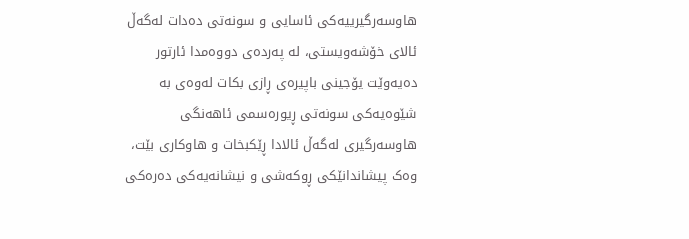هاوسەرگیرییەکی ئاسایی و سونەتی دەدات لەگەڵ ئالای خۆشەویستی، لە پەردەی دووەمدا ئارتور دەیەوێت یۆجینی باپیرەی ڕازی بکات لەوەی بە شێوەیەکی سونەتی ڕیورەسمی ئاهەنگی هاوسەرگیری لەگەڵ ئالادا ڕێکبخات و هاوکاری بێت، وەک پیشاندانێکی ڕوکەشی و نیشانەیەکی دەرەکی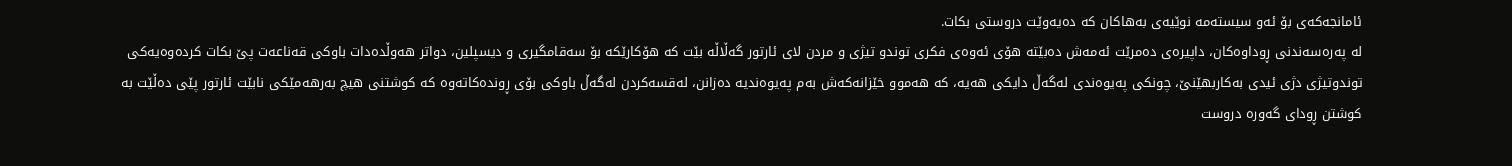ئامانجەکەی بۆ ئەو سیستەمە نوێیەی بەهاکان کە دەیەوێت دروستی بکات.
لە پەرەسەندنی ڕوداوەکان، داپیرەی دەمرێت ئەمەش دەبێتە هۆی ئەوەی فکری توندو تیژی و مردن لای ئارتور گەڵاڵە بێت کە هۆکارێکە بۆ سەقامگیری و دیسپلین، دواتر هەوڵدەدات باوکی قەناعەت پێ بکات کردەوەیەکی توندوتیژی دژی ئیدی بەکاربهێنێ، چونكی پەیوەندی لەگەڵ دایکی هەیە، کە هەموو خێزانەکەش بەم پەیوەندیە دەزانن، لەقسەکردن لەگەڵ باوکی بۆی ڕوندەکاتەوە کە کوشتنی هیچ بەرهەمێکی نابێت ئارتور پێی دەڵێت بە کوشتن ڕودای گەورە دروست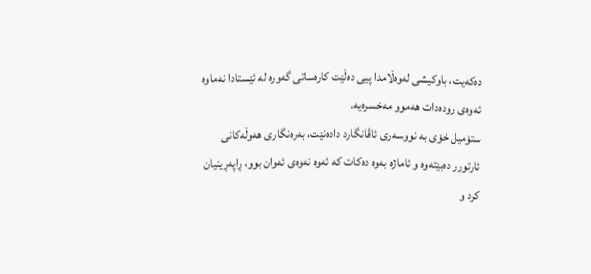دەکەیت، باوکیشی لەوەڵامدا پیی دەڵێت کارەساتی گەورە لە ئێستادا نەماوە ئەوەی رودەدات هەموو مەخسرەیە.
ستۆمیل خۆی بە نووسەری ئاڤانگارد دادەنێت، بەرەنگاری هەوڵەکانی ئارتورر دەبێتەوە و ئاماژە بەوە دەکات کە ئەوە نەوەی ئەوان بوو، ڕاپەڕینیان کرد و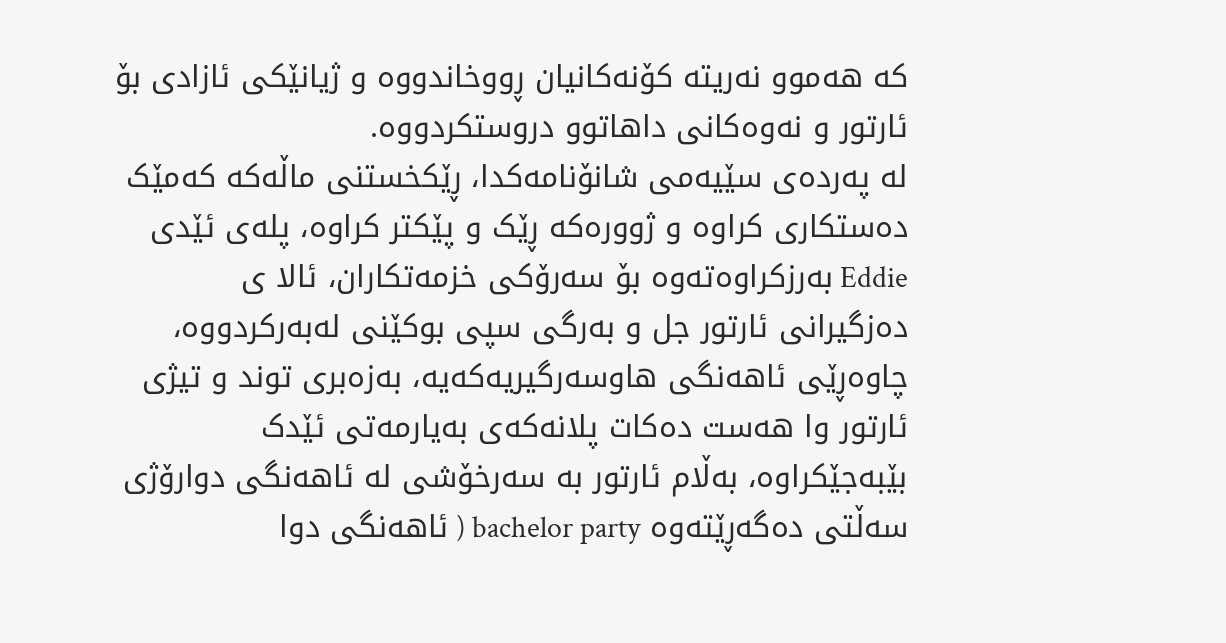کە هەموو نەریتە کۆنەکانیان ڕووخاندووە و ژیانێکی ئازادی بۆ ئارتور و نەوەکانی داهاتوو دروستکردووە.
لە پەردەی سێیەمی شانۆنامەکدا، ڕێکخستنی ماڵەکە کەمێک دەستکاری کراوە و ژوورەکە ڕێک و پێکتر کراوە، پلەی ئێدی Eddie بەرزکراوەتەوە بۆ سەرۆکی خزمەتکاران، ئالا ی دەزگیرانی ئارتور جل و بەرگی سپی بوکێنی لەبەرکردووە، چاوەڕێی ئاهەنگی هاوسەرگیریەکەیە، بەزەبری توند و تیژی ئارتور وا هەست دەکات پلانەکەی بەیارمەتی ئێدک بێبەجێکراوە، بەڵام ئارتور بە سەرخۆشی لە ئاهەنگی دوارۆژی سەڵتی دەگەڕێتەوە bachelor party ( ئاهەنگی دوا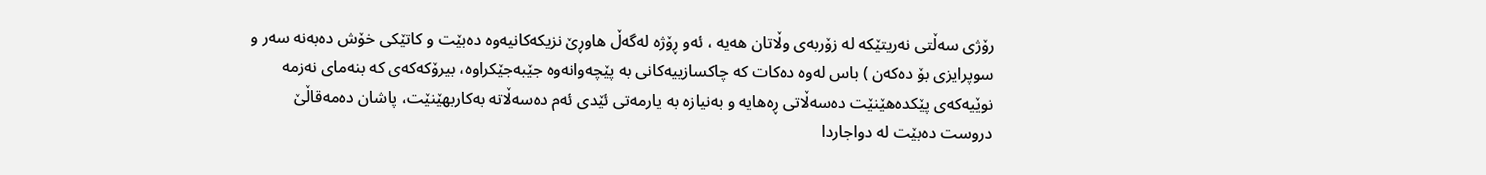رۆژی سەڵتی نەریتێکە لە زۆربەی وڵاتان هەیە ، ئەو ڕۆژە لەگەڵ هاوڕێ نزیکەکانیەوە دەبێت و کاتێکی خۆش دەبەنە سەر و سوپرایزی بۆ دەکەن ) باس لەوە دەکات کە چاکسازییەکانی بە پێچەوانەوە جێبەجێکراوە، بیرۆکەکەی کە بنەمای نەزمە نوێیەکەی پێکدەهێنێت دەسەڵاتی ڕەهایە و بەنیازە بە یارمەتی ئێدی ئەم دەسەڵاتە بەکاربهێنێت، پاشان دەمەقاڵێ دروست دەبێت لە دواجاردا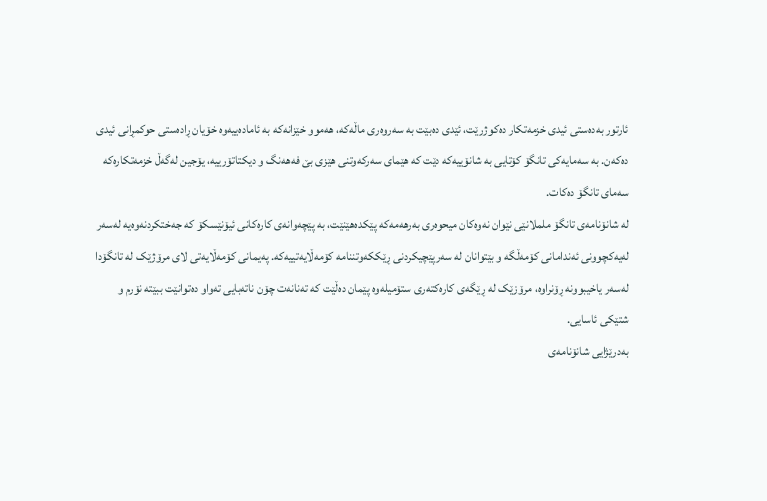ئارتور بەدەستی ئیدی خزمەتکار دەکوژرێت، ئێدی دەبێت بە سەروەری ماڵەکە، هەموو خێزانەکە بە ئامادەییەوە خۆیان ڕادەستی حوکمڕانی ئیدی دەکەن. بە سەمایەکی تانگۆ کۆتایی بە شانۆییەکە دێت کە هێمای سەرکەوتنی هێزی بێ فەهەنگ و دیکتاتۆرییە، یۆجین لەگەڵ خزمەتکارەکە سەمای تانگۆ دەکات.
لە شانۆنامەی تانگۆ ململانێی نێوان نەوەکان میحوەری بەرهەمەکە پێکدەهێنێت، بە پێچەوانەی کارەکانی ئیۆنێسکۆ کە جەختکردنەوەیە لەسەر لەیەکچوونی ئەندامانی کۆمەڵگە و بێتوانان لە سەرپێچیکردنی ڕێککەوتننامە کۆمەڵایەتییەکە. پەیمانی کۆمەڵایەتی لای مرۆژێک لە تانگۆدا لەسەر یاخیبوونە ڕۆنراوە، مرۆزێک لە ڕێگەی کارەکتەری ستۆمیلەوە پێمان دەڵێت کە تەنانەت چۆن ناتەبایی تەواو دەتوانێت ببێتە نۆرم و شتێکی ئاسایی.
بەدرێژایی شانۆنامەی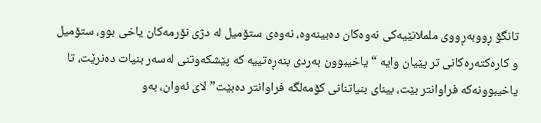تانگۆ ڕووبەڕووی ململانێیەکی نەوەکان دەبینەوە، نەوەی ستۆمیل لە دژی نۆرمەکان یاخی بوو، ستۆمیل و کارەکتەرەکانی تر پێیان وایە “یاخیبوون بەردی بنەڕەتییە کە پێشکەوتنی لەسەر بنیات دەنرێت، تا یاخیبوونەکە فراوانتر بێت، بینای بنیاتنانی کۆمەلگە فراوانتر دەبێت” لای ئەوان، بەو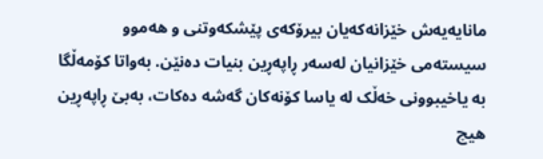مانایەیەش خێزانەکەیان بیرۆکەی پێشکەوتنی و هەموو سیستەمی خێزانیان لەسەر ڕاپەڕین بنیات دەنێن. بەواتا کۆمەڵگا بە یاخیبوونی خەڵک لە یاسا کۆنەکان گەشە دەکات، بەبێ ڕاپەڕین هیچ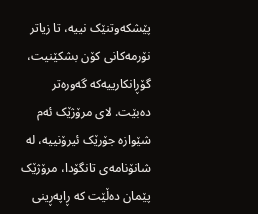پێشکەوتنێک نییە، تا زیاتر نۆرمەکانی کۆن بشکێنیت، گۆڕانکارییەکە گەورەتر دەبێت. لای مرۆژێک ئەم شێوازە جۆرێک ئیرۆنییە، لە شانۆنامەی تانگۆدا، مرۆژێک پێمان دەڵێت کە ڕاپەڕینی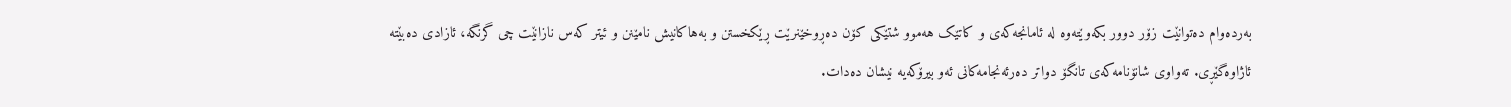بەردەوام دەتوانێت زۆر دوور بکەوێتەوە لە ئامانجەکەی و کاتێک هەموو شتێکی کۆن دەڕوخێنرێت ڕێکخستن و بەهاکانیش نامێنن و ئیتر کەس نازانێت چی گرنگە، ئازادی دەبێتە ئاژاوەگێڕی. تەواوی شانۆنامەکەی تانگۆ دواتر دەرئەنجامەکانی ئەو بیرۆکەیە نیشان دەدات.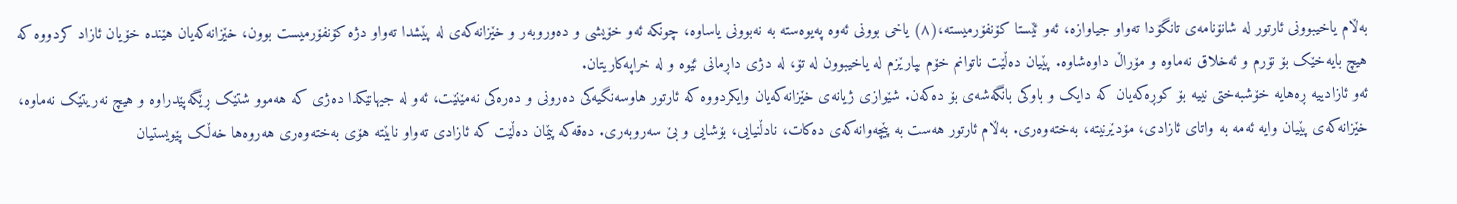بەڵام یاخیبوونی ئارتور لە شانۆنامەی تانگۆدا تەواو جیاوازە، ئەو ئێستا کۆنفۆرمیستە،(٨) یاخی بوونی ئەوە پەیوەستە بە نەبوونی یاساوە، چونکە ئەو خۆیشی و دەوروبەر و خێزانەکەی لە پێشدا تەواو دژە کۆنفۆرمیست بوون، خێزانەکەیان هێندە خۆیان ئازاد کردووە کە هیچ بایەخێک بۆ نۆرم و ئەخلاق نەماوە و مۆراڵ داوەشاوە. پێیان دەڵێت ناتوانم خۆم بپارێزم لە یاخیبوون لە تۆ، لە دژی داڕمانی ئێوە و لە خراپەکاریتان.
ئەو ئازادییە ڕەهایە خۆشبەختی نییە بۆ کوڕەکەیان کە دایک و باوکی بانگەشەی بۆ دەکەن. شێوازی ژیانەی خێزانەکەیان وایکردووە کە ئارتور هاوسەنگیەکی دەرونی و دەرەکی نەمێنێت، ئەو لە جیهانێکدا دەژی کە هەموو شتێک ڕێگەپێدراوە و هیچ نەریتێک نەماوە، خێزانەکەی پێیان وایە ئەمە بە واتای ئازادی، مۆدێرنیتە، بەختەوەری. بەڵام ئارتور هەست بە پێچەوانەکەی دەکات، نادڵنیایی، بۆشایی و بێ سەروبەری. دەقەکە پێمان دەڵێت کە ئازادی تەواو نابێتە هۆی بەختەوەری هەروەها خەڵک پێویستیان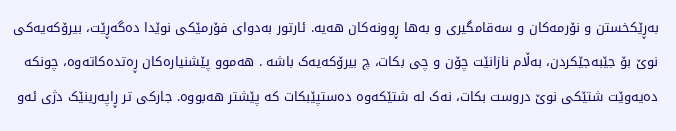بەڕێکخستن و نۆرمەکان و سەقامگیری و بەها ڕوونەکان هەیە. ئارتور بەدوای فۆرمێکی نوێدا دەگەڕێت، بیرۆکەیەکی نوێ بۆ جێبەجێکردن، بەڵام نازانێت چۆن و چی بکات، چ بیرۆکەیەک باشە . هەموو پێشنیارەکان ڕەتدەکاتەوە، چونکە دەیەوێت شتێکی نوێ دروست بکات، نەک لە شتێکەوە دەستپێبکات کە پێشتر هەبووە. جارکی تر ڕاپەرینێک دژی ئەو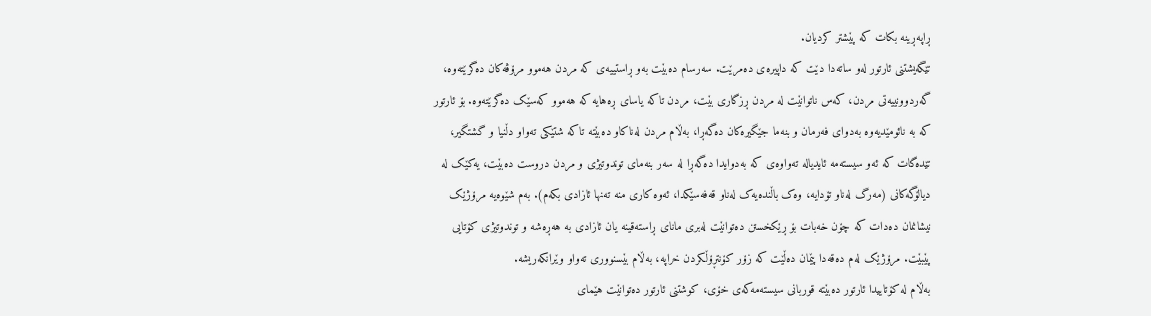ڕاپەڕینە بکات کە پێشتر کردیان.
تێگەیشتنی ئارتور لەو ساتەدا دێت کە داپیرەی دەمرێت. سەرسام دەبێت بەو ڕاستییەی کە مردن هەموو مرۆڤەکان دەگرێتەوە، گەردوونییەتی مردن، کەس ناتوانێت لە مردن ڕزگاری بێت، مردن تاکە یاسای ڕەهایە کە هەموو کەسێک دەگرێتەوە. بۆ ئارتور کە بە نائومێدیەوە بەدوای فەرمان و بنەما جێگیرەکان دەگەڕا، بەڵام مردن لەناکاو دەبێتە تاکە شتێکی تەواو دڵنیا و گشتگیر، تێدەگات کە ئەو سیستەمە ئایدیالە تەواوەی کە بەدوایدا دەگەڕا لە سەر بنەمای توندوتیژی و مردن دروست دەبێت، یەکێک لە دیالۆگەکانی (مەرگ لەناو تۆدایە، وەک باڵندەیەک لەناو قەفەسێکدا، ئەوە کاری منە تەنها ئازادی بکەم). بەم شێوەیە مرۆژێک نیشانمان دەدات کە چۆن خەبات بۆ ڕێکخستن دەتوانێت لەبری مانای ڕاستەقینە یان ئازادی بە هەڕەشە و توندوتیژی کۆتایی پێبێت. مرۆژێک لەم دەقەدا پێمان دەڵێت کە زۆر کۆنتڕۆڵکردن خراپە، بەڵام بێسنووری تەواو وێرانکەریشە.
بەڵام لە کۆتاییدا ئارتور دەبێتە قوربانی سیستەمەکەی خۆی، کوشتنی ئارتور دەتوانێت هێمای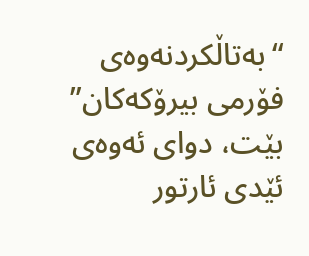“بەتاڵکردنەوەی فۆرمی بیرۆکەکان” بێت، دوای ئەوەی ئێدی ئارتور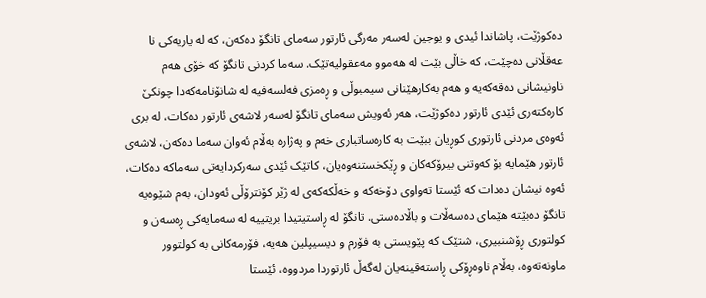دەکوژێت، پاشاندا ئیدی و یوجین لەسەر مەرگی ئارتور سەمای تانگۆ دەکەن، کە لە یاریەکی نا عەقڵانی دەچێت، کە خاڵی بێت لە هەموو مەعقولیەتێک. سەما کردنی تانگۆ کە خۆی هەم ناونیشانی دەقەکەیە و هەم بەکارهێنانی سیمبوڵی و ڕەمزی فەلسەفیە لە شانۆنامەکەدا چونکێ کارەکتەری ئێدی ئارتور دەکوژێت، هەر ئەویش سەمای تانگۆ لەسەر لاشەی ئارتور دەکات، لە بری ئەوەی مردنی ئارتوری کوڕیان ببێت بە کارەساتباری خەم و پەژارە بەڵام ئەوان سەما دەکەن، لاشەی ئارتور هێمایە بۆ کەوتنی بیرۆکەکان و ڕێکخستنەوەیان، کاتێک ئێدی سەرکردایەتی سەماکە دەکات، ئەوە نیشان دەدات کە ئێستا تەواوی دۆخەکە و خەڵکەکەی لە ژێر کۆنترۆڵی ئەودان، بەم شێوەیە تانگۆ دەبێتە هێمای دەسەڵات و باڵادەستی. تانگۆ لە ڕاستیتیدا بریتییە لە سەمایەکی ڕەسەن و کولتوری ڕۆشنبیری، شتێک کە پێویستی بە فۆرم و دیسیپلین هەیە، فۆرمەکانی بە کولتوور ماونەتەوە، بەڵام ناوەڕۆکی ڕاستەقینەیان لەگەڵ ئارتوردا مردووە، ئێستا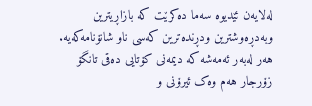لەلایەن ئێدیوە سەما دەکرێت کە بازاڕیترین وبەدڕەوشترین ودڕندەترین کەسی ناو شانۆنامەکەیە. هەر لەبەر ئەمەشە کە دیمەنی کۆتایی دەقی تانگۆ زۆرجار هەم وەک ئیرۆنی و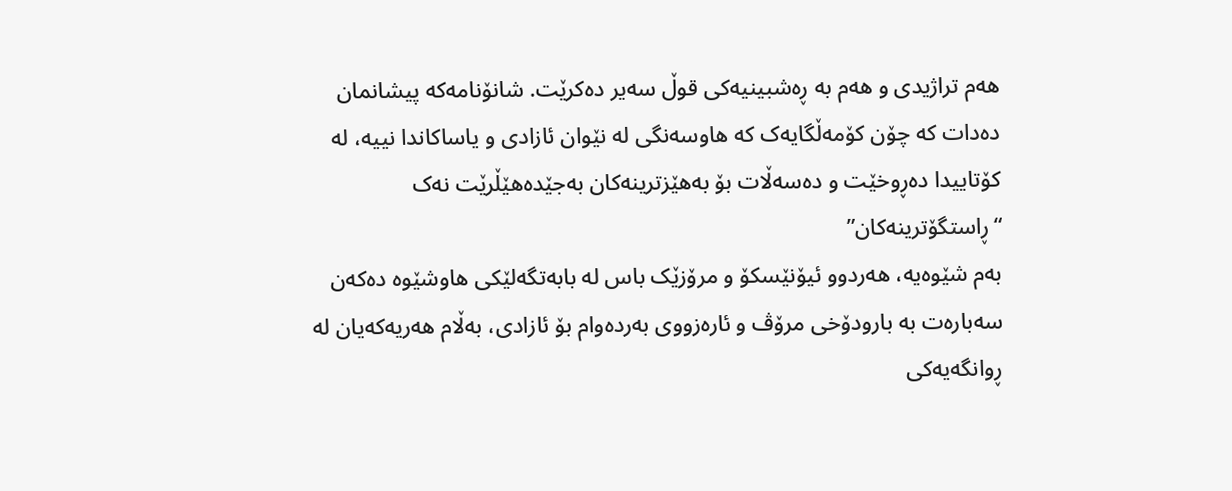هەم تراژیدی و هەم بە ڕەشبینیەکی قوڵ سەیر دەکرێت. شانۆنامەکە پیشانمان دەدات کە چۆن کۆمەڵگایەک کە هاوسەنگی لە نێوان ئازادی و یاساکاندا نییە، لە کۆتاییدا دەڕوخێت و دەسەڵات بۆ بەهێزترینەکان بەجێدەهێڵرێت نەک “ڕاستگۆترینەکان”
بەم شێوەیە، هەردوو ئیۆنێسکۆ و مرۆزێک باس لە بابەتگەلێکی هاوشێوە دەکەن سەبارەت بە بارودۆخی مرۆڤ و ئارەزووی بەردەوام بۆ ئازادی، بەڵام هەریەکەیان لە ڕوانگەیەکی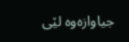جیاوازەوە لێی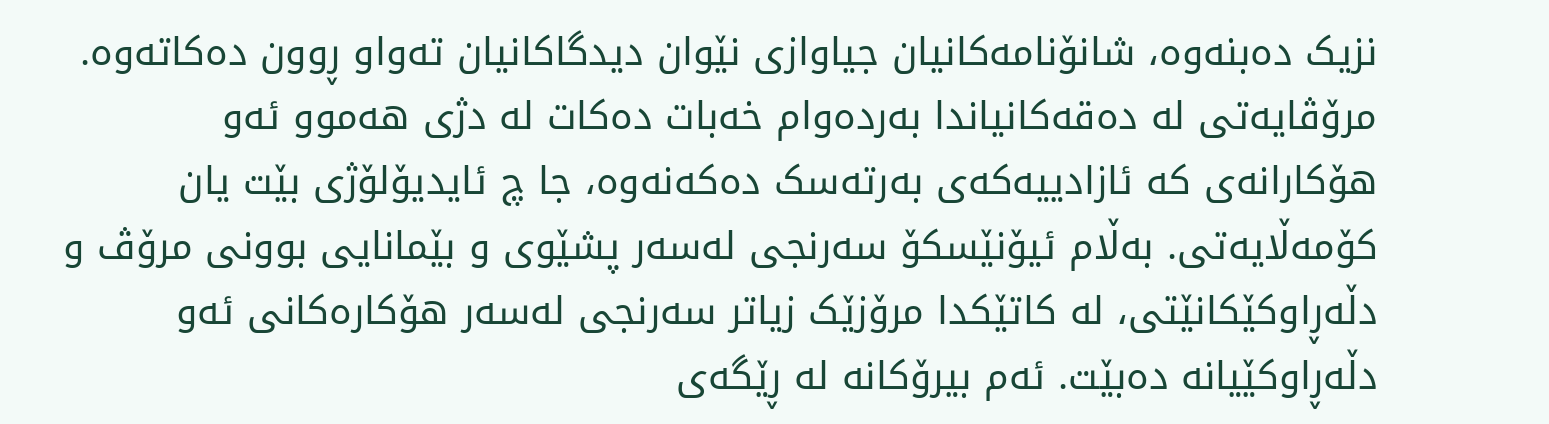نزیک دەبنەوە، شانۆنامەکانیان جیاوازی نێوان دیدگاکانیان تەواو ڕوون دەکاتەوە. مرۆڤایەتی لە دەقەکانیاندا بەردەوام خەبات دەکات لە دژی هەموو ئەو هۆکارانەی کە ئازادییەکەی بەرتەسک دەکەنەوە، جا چ ئایدیۆلۆژی بێت یان کۆمەڵایەتی. بەڵام ئیۆنێسکۆ سەرنجی لەسەر پشێوی و بێمانایی بوونی مرۆڤ و دڵەڕاوکێکانێتی، لە کاتێکدا مرۆزێک زیاتر سەرنجی لەسەر هۆکارەکانی ئەو دڵەڕاوکێیانە دەبێت. ئەم بیرۆکانە لە ڕێگەی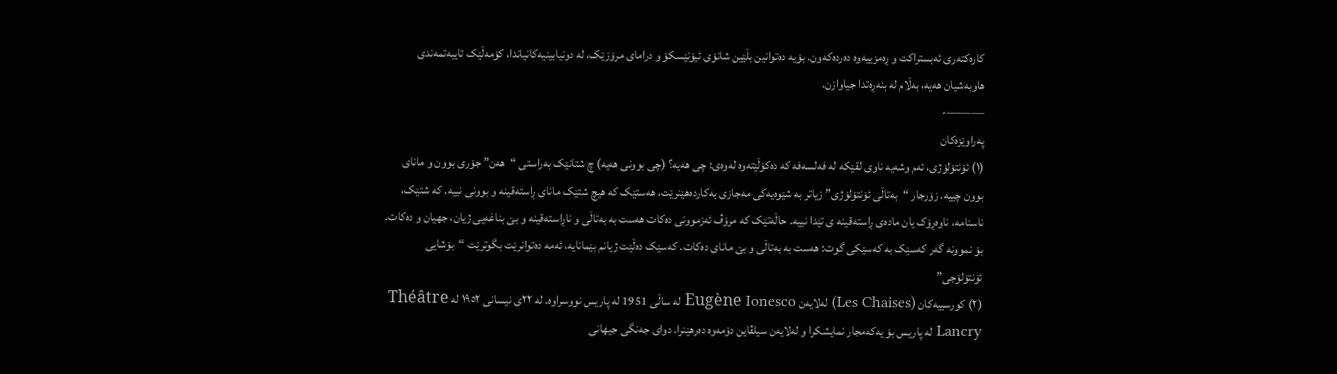کارەکتەری ئەبستراکت و ڕەمزییەوە دەردەکەون. بۆیە دەتوانین بڵێین شانۆی ئیۆنێسکۆ و درامای مرۆزێک، لە دونیابینیەکانیاندا، کۆمەڵێک تایبەتمەندی هاوبەشیان هەیە، بەڵام لە بنەڕەتدا جیاوازن.
———-
پەراوێزەکان
(١) ئۆنتۆلۆژی، ئەم وشەیە ناوی لقێکە لە فەلسەفە کە دەکۆڵێتەوە لەوەی: چی هەیە؟ (چی بوونی هەیە) چ شتانێک بەراستی “هەن” جۆری بوون و مانای بوون چییە. زۆرجار “بەتاڵی ئۆنتۆلۆژی” زیاتر بە شێوەیەکی مەجازی بەکاردەهێنرێت، هەستێک کە هیچ شتێک مانای ڕاستەقینە و بوونی نییە. کە شتێک، ناسنامە، ناوەڕۆک یان مادەی ڕاستەقینە ی تێدا نییە. حاڵەتێک کە مرۆڤ ئەزموونی دەکات هەست بە بەتاڵی و ناڕاستەقینە و بێ بناغەیی ژیان، جهیان و دەکات. بۆ نموونە گەر کەسێک بە کەسێکی گوت: هەست بە بەتاڵی و بێ مانای دەکات. کەسێک دەڵێت ژیانم بێمانایە، ئەمە دەتوانرێت بگوترێت “بۆشایی ئۆنتۆلۆجی”
(٢) کورسییەکان (Les Chaises) لەلایەن Eugène Ionesco لە ساڵی 1951 لە پاریس نووسراوە. لە ٢٢ی نیسانی ١٩٥٢ لە Théâtre Lancry لە پاریس بۆ یەکەمجار نمایشکرا و لەلایەن سیلڤاین دۆمەوە دەرهێنرا. دوای جەنگی جیهانی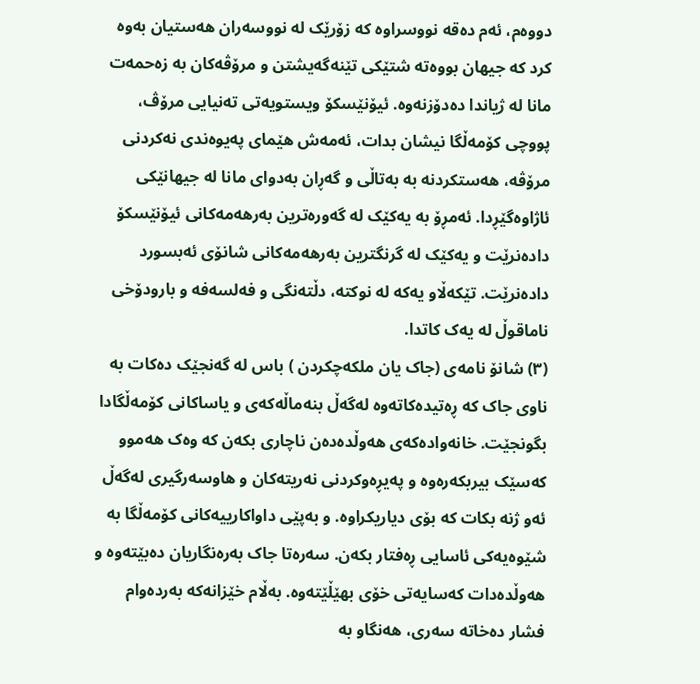دووەم، ئەم دەقە نووسراوە کە زۆرێک لە نووسەران هەستیان بەوە کرد کە جیهان بووەتە شتێکی تێنەگەیشتن و مرۆڤەکان بە زەحمەت مانا لە ژیاندا دەدۆزنەوە. ئیۆنێسکۆ ویستویەتی تەنیایی مرۆڤ، پووچی کۆمەڵگا نیشان بدات، ئەمەش هێمای پەیوەندی نەکردنی مرۆڤە، هەستکردنە بە بەتاڵی و گەڕان بەدوای مانا لە جیهانێکی ئاژاوەگێڕدا. ئەمڕۆ بە یەکێک لە گەورەترین بەرهەمەکانی ئیۆنێسکۆ دادەنرێت و یەکێک لە گرنگترین بەرهەمەکانی شانۆی ئەبسورد دادەنرێت. تێکەڵاو یەکە لە نوکتە، دڵتەنگی و فەلسەفە و بارودۆخی ناماقوڵ لە یەک کاتدا.
(٣) شانۆ نامەی (جاک یان ملکەچکردن ) باس لە گەنجێک دەکات بە ناوی جاک کە ڕەتیدەکاتەوە لەگەڵ بنەماڵەکەی و یاساکانی کۆمەڵگادا بگونجێت. خانەوادەکەی هەوڵدەدەن ناچاری بکەن کە وەک هەموو کەسێک بیربکەرەوە و پەیڕەوکردنی نەریتەکان و هاوسەرگیری لەگەڵ ئەو ژنە بکات کە بۆی دیاریکراوە. و بەپێی داواکارییەکانی کۆمەڵگا بە شێوەیەکی ئاسایی ڕەفتار بکەن. سەرەتا جاک بەرەنگاریان دەبێتەوە و هەوڵدەدات کەسایەتی خۆی بهێڵێتەوە. بەڵام خێزانەکە بەردەوام فشار دەخاتە سەری، هەنگاو بە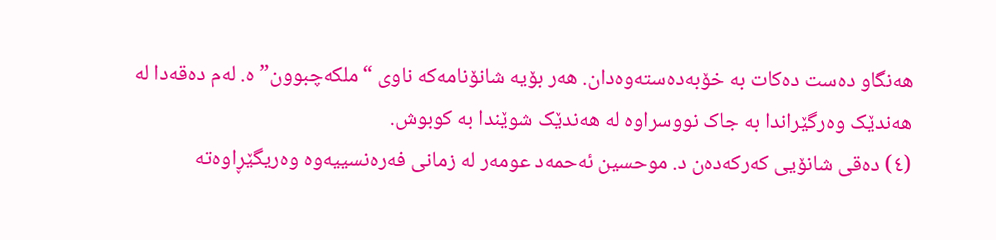هەنگاو دەست دەکات بە خۆبەدەستەوەدان. هەر بۆیە شانۆنامەکە ناوی “ملکەچبوون”ە. لەم دەقەدا لە هەندێک وەرگێراندا بە جاک نووسراوە لە هەندێک شوێندا بە کوبوش.
(٤) دەقی شانۆیی کەرکەدەن د. موحسین ئەحمەد عومەر لە زمانی فەرەنسییەوە وەریگێڕاوەتە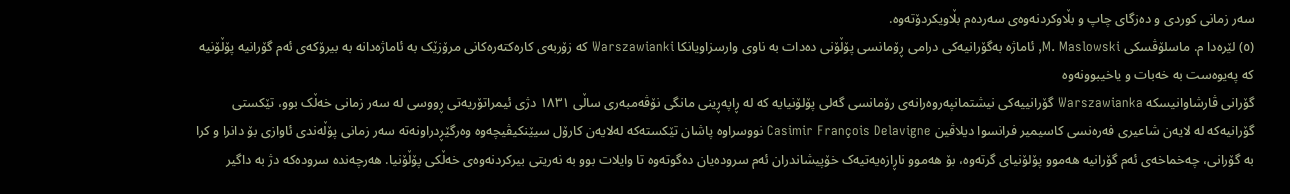سەر زمانی کوردی و دەزگای چاپ و بڵاوکردنەوەی سەردەم بڵاویکردۆتەوە.
(٥) لێرەدا م. ماسلۆڤسکی M. Maslowski, ئاماژە بەگۆرانیەکی درامی ڕۆمانسی پۆڵۆنی دەدات بە ناوی وارسزاویانکا Warszawianki کە زۆربەی کارەکتەرەکانی مرۆزێک بە ئاماژەدانە بە بیرۆکەی ئەم گۆرانیە پۆڵۆنیە کە پەیوەست بە خەبات و یاخیبوونەوە
گۆرانی ڤارشاوانیسکە Warszawianka گۆرانییەکی نیشتمانپەروەرانەی رۆمانسی گەلی پۆلۆنیایە کە لە ڕاپەڕینی مانگی نۆڤەمبەری ساڵی ١٨٣١ دژی ئیمراتۆریەتی ڕووسی لە سەر زمانی خەڵک بوو، تێکستی گۆرانیەکە لە لایەن شاعیری فەرەنسی کاسیمیر فرانسوا دیلاڤین Casimir François Delavigne نووسراوە پاشان تێکستەکە لەلایەن کارۆل سیێنکیڤیچەوە وەرگێڕدراونەتە سەر زمانی پۆڵەندی ئاوازی بۆ دانرا و کرا بە گۆرانی، چەخماخەی ئەم گۆرانیە هەموو پۆلۆنیای گرتەوە، بۆ هەموو ناڕازەیەتیەک خۆپیشاندران ئەم سرودەیان دەگوتەوە تا وایلات بوو بە نەریتی بیرکردنەوەی خەڵکی پۆڵۆنیا. هەرچەندە سرودەکە دژ بە داگیر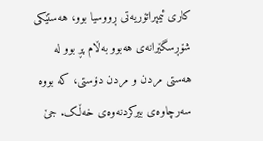کاری ئیمپراتۆریەتی ڕووسیا بوو، هەستێکی شۆڕسگێرانەی هەبوو بەڵام پڕ بوو لە هەستی مردن و مردن دۆستی، کە بووە سەرچاوەی بیرکردنەوەی خەڵک. جێ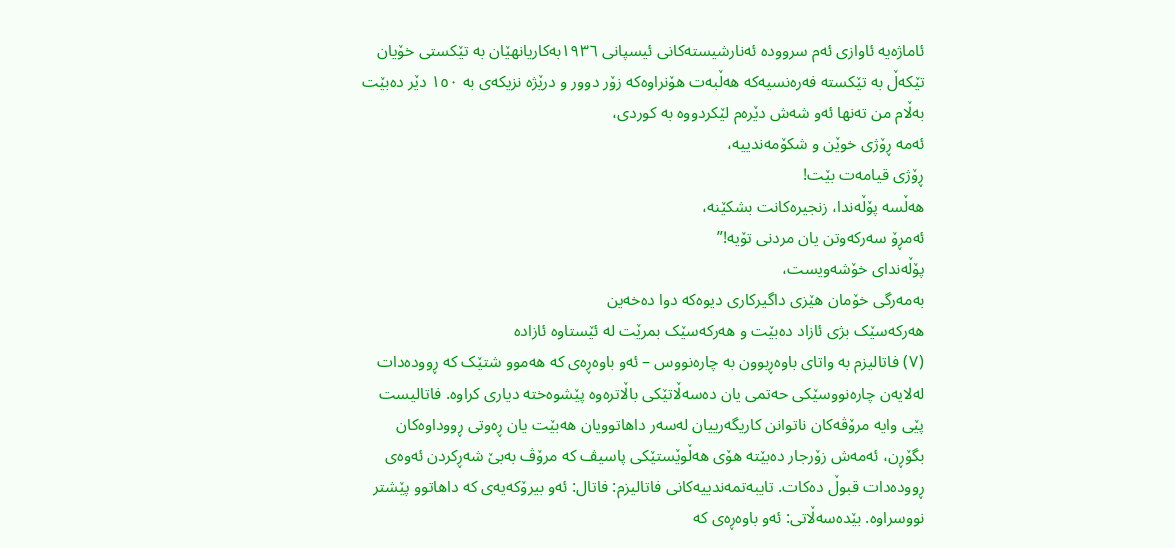ئاماژەیە ئاوازی ئەم سروودە ئەنارشیستەکانی ئیسپانی ١٩٣٦بەکاریانهێان بە تێکستی خۆیان تێکەڵ بە تێکستە فەرەنسیەکە هەڵبەت هۆنراوەکە زۆر دوور و درێژە نزیکەی بە ١٥٠ دێر دەبێت بەڵام من تەنها ئەو شەش دێرەم لێکردووە بە کوردی،
ئەمە ڕۆژی خوێن و شکۆمەندییە،
ڕۆژی قیامەت بێت!
هەڵسە پۆڵەندا، زنجیرەکانت بشکێنە،
ئەمڕۆ سەرکەوتن یان مردنی تۆیە!”
پۆڵەندای خۆشەویست،
بەمەرگی خۆمان هێزی داگیرکاری دیوەکە دوا دەخەین
هەرکەسێک بژی ئازاد دەبێت و هەرکەسێک بمرێت لە ئێستاوە ئازادە
(٧) فاتالیزم بە واتای باوەڕبوون بە چارەنووس – ئەو باوەڕەی کە هەموو شتێک کە ڕوودەدات لەلایەن چارەنووسێکی حەتمی یان دەسەڵاتێکی باڵاترەوە پێشوەختە دیاری کراوە. فاتالیست پێی وایە مرۆڤەکان ناتوانن کاریگەرییان لەسەر داهاتوویان هەبێت یان ڕەوتی ڕووداوەکان بگۆڕن، ئەمەش زۆرجار دەبێتە هۆی هەڵوێستێکی پاسیڤ کە مرۆڤ بەبێ شەڕکردن ئەوەی ڕوودەدات قبوڵ دەکات. تایبەتمەندییەکانی فاتالیزم: فاتال: ئەو بیرۆکەیەی کە داهاتوو پێشتر نووسراوە. بێدەسەڵاتی: ئەو باوەڕەی کە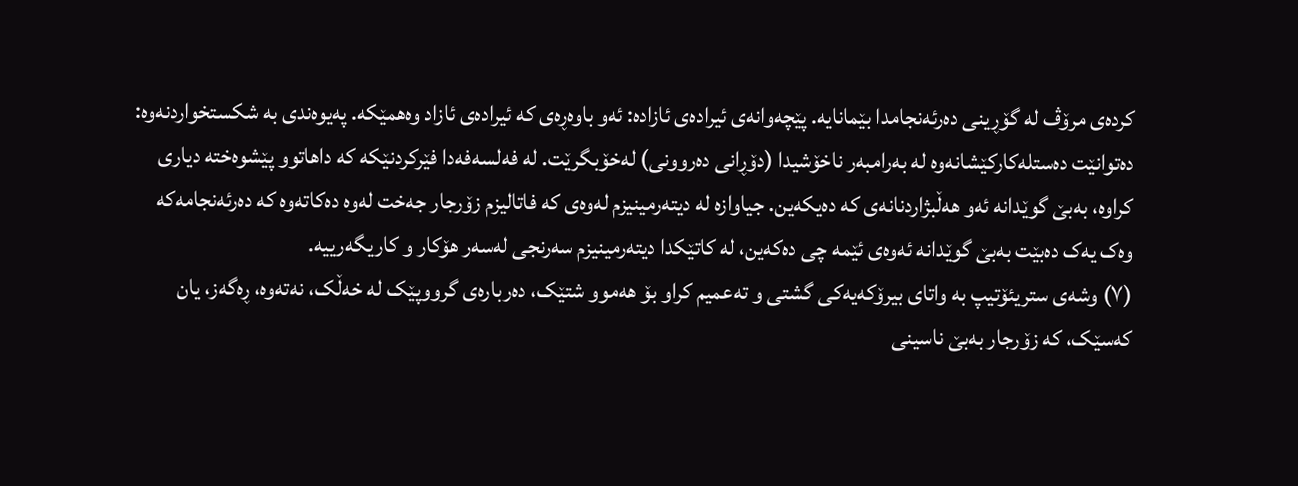کردەی مرۆڤ لە گۆڕینی دەرئەنجامدا بێمانایە. پێچەوانەی ئیرادەی ئازادە: ئەو باوەڕەی کە ئیرادەی ئازاد وەهمێکە. پەیوەندی بە شکستخواردنەوە: دەتوانێت دەستلەکارکێشانەوە لە بەرامبەر ناخۆشیدا (دۆڕانی دەروونی) لەخۆبگرێت. لە فەلسەفەدا فێرکردنێکە کە داهاتوو پێشوەختە دیاری کراوە، بەبێ گوێدانە ئەو هەڵبژاردنانەی کە دەیکەین. جیاوازە لە دیتەرمینیزم لەوەی کە فاتالیزم زۆرجار جەخت لەوە دەکاتەوە کە دەرئەنجامەکە وەک یەک دەبێت بەبێ گوێدانە ئەوەی ئێمە چی دەکەین، لە کاتێکدا دیتەرمینیزم سەرنجی لەسەر هۆکار و کاریگەرییە.
(٧) وشەی ستریئۆتیپ بە واتای بیرۆکەیەکی گشتی و تەعمیم کراو بۆ هەموو شتێک، دەربارەی گرووپێک لە خەڵک، نەتەوە، ڕەگەز، یان کەسێک، کە زۆرجار بەبێ ناسینی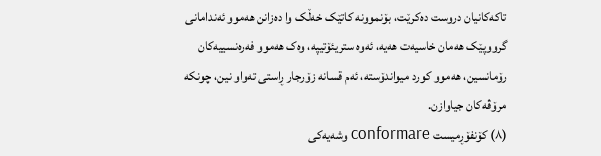تاکەکانیان دروست دەکرێت، بۆنموونە کاتێک خەڵک وا دەزانن هەموو ئەندامانی گرووپێک هەمان خاسیەت هەیە، ئەوە ستریئۆتیپە، وەک هەموو فەرەنسییەکان رۆمانسین، هەموو کورد میواندۆستە، ئەم قسانە زۆرجار ڕاستی تەواو نین، چونکە مرۆڤەکان جیاوازن.
(٨) کۆنفۆڕمیست conformare وشەیەکی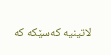لاتینیە کەسێکە کە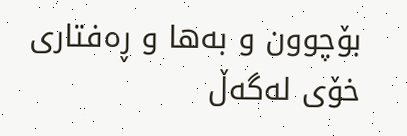بۆچوون و بەها و ڕەفتاری خۆی لەگەڵ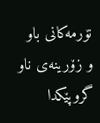نۆرمەکانی باو و زۆرینەی ناو گروپێکدا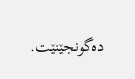دەگونجێنێت.